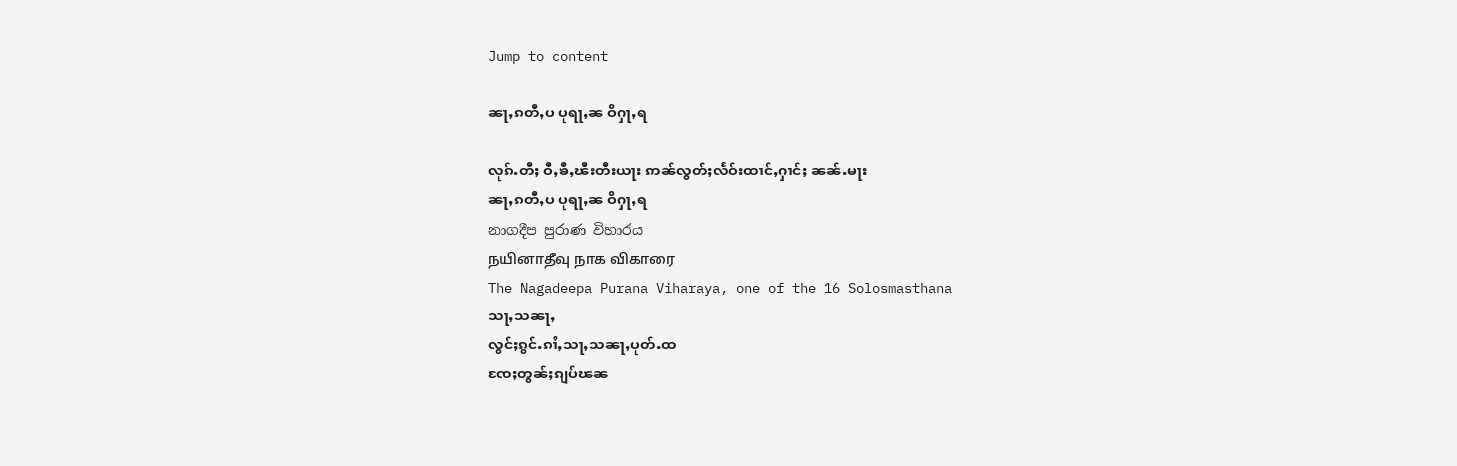Jump to content

ၼႃႇၵတီႇပ ပုရႃႇၼ ဝိႁႃႇရ

လုၵ်ႉတီႈ ဝီႇၶီႇၽီးတီးယႃး ဢၼ်လွတ်ႈလႅဝ်းထၢင်ႇႁၢင်ႈ ၼၼ်ႉမႃး
ၼႃႇၵတီႇပ ပုရႃႇၼ ဝိႁႃႇရ
නාගදීප පුරාණ විහාරය
நயினாதீவு நாக விகாரை
The Nagadeepa Purana Viharaya, one of the 16 Solosmasthana
သႃႇသၼႃႇ
လွင်ႈၵွင်ႉၵၢႆႇသႃႇသၼႃႇပုတ်ႉထ
ၸႄႈတွၼ်ႈၵျပ်ၽၼ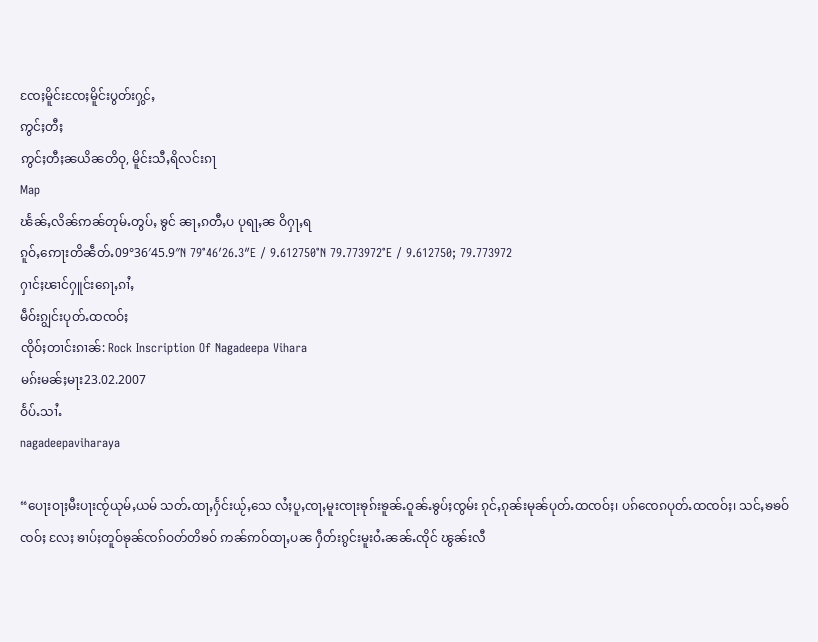ၸႄႈမိူင်းၸႄႈမိူင်းပွတ်းႁွင်ႇ
ဢွင်ႈတီႈ
ဢွင်ႈတီႈၼယိၼတိဝု, မိူင်းသီႇရိလင်းၵႃ
Map
ၽႅၼ်ႇလိၼ်ဢၼ်တုမ်ႉတွပ်ႇ ၶွင် ၼႃႇၵတီႇပ ပုရႃႇၼ ဝိႁႃႇရ
ၵူဝ်ႇဢေႃးတိၼဵတ်ႉ09°36′45.9″N 79°46′26.3″E / 9.612750°N 79.773972°E / 9.612750; 79.773972
ႁၢင်ႈၽၢင်ႁူင်းၵေႃႇၵၢႆႇ
မဵဝ်းၵျွင်းပုတ်ႉထၸဝ်ႈ
ၸိုဝ်ႈတၢင်းၵၢၼ်: Rock Inscription Of Nagadeepa Vihara
မၵ်းမၼ်ႈမႃး23.02.2007
ဝႅပ်ႉသၢႆႉ
nagadeepaviharaya

“ပေႃးဝႃႈမီးပႃးၸႂ်ယုမ်ႇယမ် သတ်ႉထႃႇႁႅင်းယႂ်ႇသေ လႆႈပူႇၸႃႇမူးၸႃးၶုၵ်းၶူၼ်ႉဝူၼ်ႉၶွပ်ႈၸွမ်း ၵုင်ႇၵုၼ်းမုၼ်ပုတ်ႉထၸဝ်ႈ၊ ပၵ်ၸေၵပုတ်ႉထၸဝ်ႈ၊ သင်ႇၶၶဝ်ၸဝ်ႈ လႄႈ ၶၢပ်ႈတူဝ်ၶုၼ်ၸၵ်ဝတ်တိၶဝ် ဢၼ်ဢဝ်ထႃႇပၼ ႁဵတ်းၵွင်းမူးဝႆႉၼၼ်ႉၸိုင် ၽွၼ်းလီ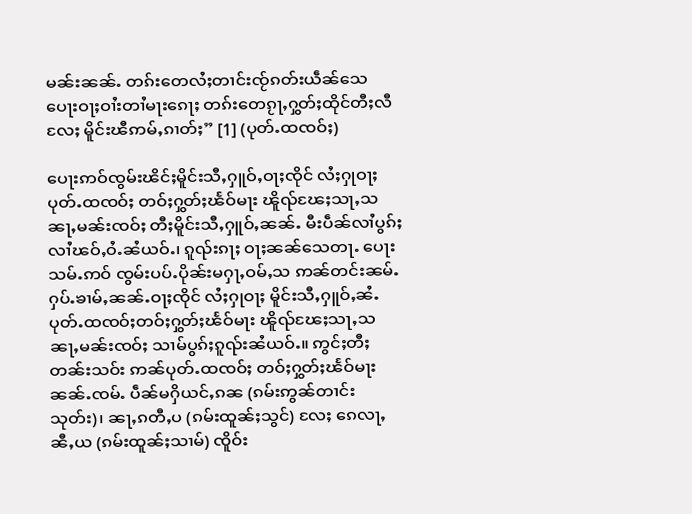မၼ်းၼၼ်ႉ တၵ်းတေလႆႈတၢင်းၸႂ်ၵတ်းယဵၼ်သေ ပေႃးဝႃႈဝၢႆးတၢႆမႃးၵေႃႈ တၵ်းတေၵႂႃႇႁွတ်ႈထိုင်တီႈလီ လႄႈ မိူင်းၽီဢမ်ႇၵၢတ်ႈ” [1] (ပုတ်ႉထၸဝ်ႈ)

ပေႃးဢဝ်ၸွမ်းၽိင်ႈမိူင်းသီႇႁူဝ်ႇဝႃႈၸိုင် လႆႈႁုဝႃႈ ပုတ်ႉထၸဝ်ႈ တဝ်ႈႁွတ်ႈၽႅဝ်မႃး ၽိူၺ်ၽႄႈသႃႇသၼႃႇမၼ်းၸဝ်ႈ တီႈမိူင်းသီႇႁူဝ်ႇၼၼ်ႉ မီးပဵၼ်လၢႆပွၵ်ႈလၢႆၽဝ်ႇဝႆႉၼႆယဝ်ႉ၊ ၵူၺ်းၵႃႈ ဝႃႈၼၼ်သေတႃႉ ပေႃးသမ်ႉဢဝ် ၸွမ်းပပ်ႉပိုၼ်းမႁႃႇဝမ်ႇသ ဢၼ်တင်းၼမ်ႉႁပ်ႉၶၢမ်ႇၼၼ်ႉဝႃႈၸိုင် လႆႈႁုဝႃႈ မိူင်းသီႇႁူဝ်ႇၼႆႉ ပုတ်ႉထၸဝ်ႈတဝ်ႈႁွတ်ႈၽႅဝ်မႃး ၽိူၺ်ၽႄႈသႃႇသၼႃႇမၼ်းၸဝ်ႈ သၢမ်ပွၵ်ႈၵူၺ်းၼႆယဝ်ႉ။ ဢွင်ႈတီႈတၼ်းသဝ်း ဢၼ်ပုတ်ႉထၸဝ်ႈ တဝ်ႈႁွတ်ႈၽႅဝ်မႃးၼၼ်ႉၸမ်ႉ ပဵၼ်မႁိယင်ႇၵၼ (ၵမ်းဢွၼ်တၢင်းသုတ်း)၊ ၼႃႇၵတီႇပ (ၵမ်းထူၼ်ႈသွင်) လႄႈ ၵေလႃႇၼီႇယ (ၵမ်းထူၼ်ႈသၢမ်) ၸိူဝ်း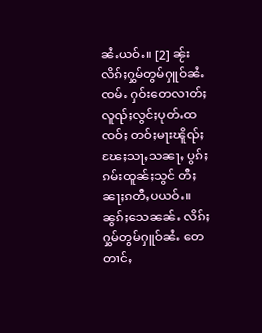ၼႆႉယဝ်ႉ။ [2] ၼႂ်းလိၵ်ႈႁွမ်တွမ်ႁူဝ်ၼႆႉၸမ်ႉ ႁဝ်းတေလၢတ်ႈလူၺ်ႈလွင်ႈပုတ်ႉထၸဝ်ႈ တဝ်ႈမႃးၽိူၺ်ႈၽႄႈသႃႇသၼႃႇ ပွၵ်ႈၵမ်းထူၼ်ႈသွင် တီႈၼႃႈၵတီႇပယဝ်ႉ။ ၼွၵ်ႈသေၼၼ်ႉ လိၵ်ႈႁွမ်တွမ်ႁူဝ်ၼႆႉ တေတၢင်ႇ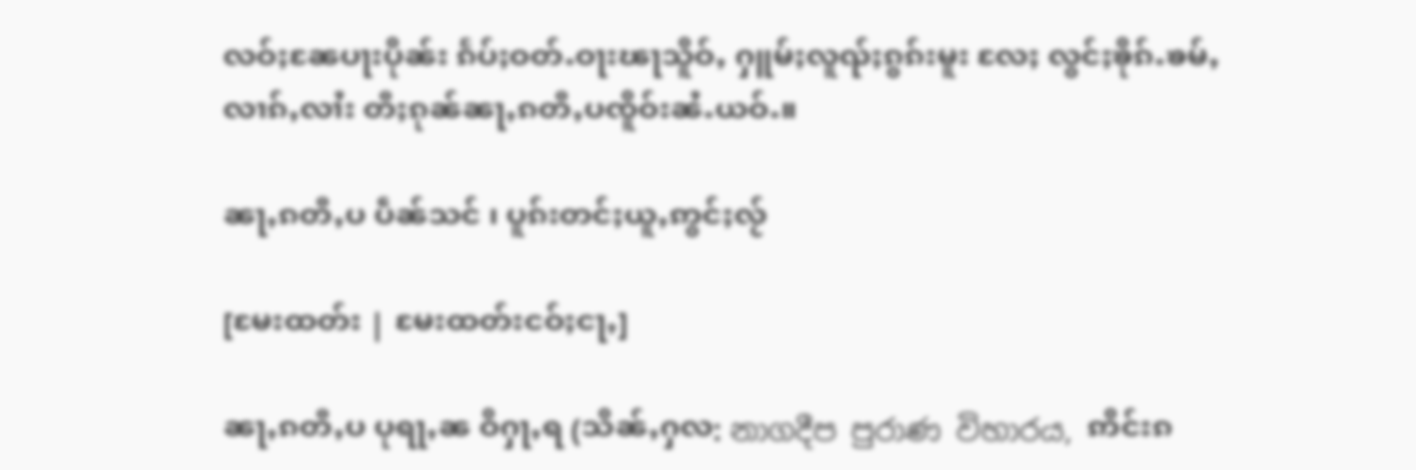လဝ်ႈၼႄပႃးပိုၼ်း ၵႅပ်ႈဝတ်ႉဝႃးၽႃသိူဝ်ႇ ႁူမ်ႈလူၺ်ႈၵွၵ်းမူး လႄႈ လွင်ႈၶိုၵ်ႉၶမ်ႇလၢၵ်ႇလၢႆး တီႈၵုၼ်ၼႃႇၵတီႇပၸိူဝ်းၼႆႉယဝ်ႉ။

ၼႃႇၵတီႇပ ပဵၼ်သင် ၊ ပူၵ်းတင်ႈယူႇဢွင်ႈလႂ်

[မႄးထတ်း | မႄးထတ်းငဝ်ႈငႃႇ]

ၼႃႇၵတီႇပ ပုရႃႇၼ ဝိႁႃႇရ (သိၼ်ႇႁလ: නාගදීප පුරාණ විහාරය, ဢိင်းၵ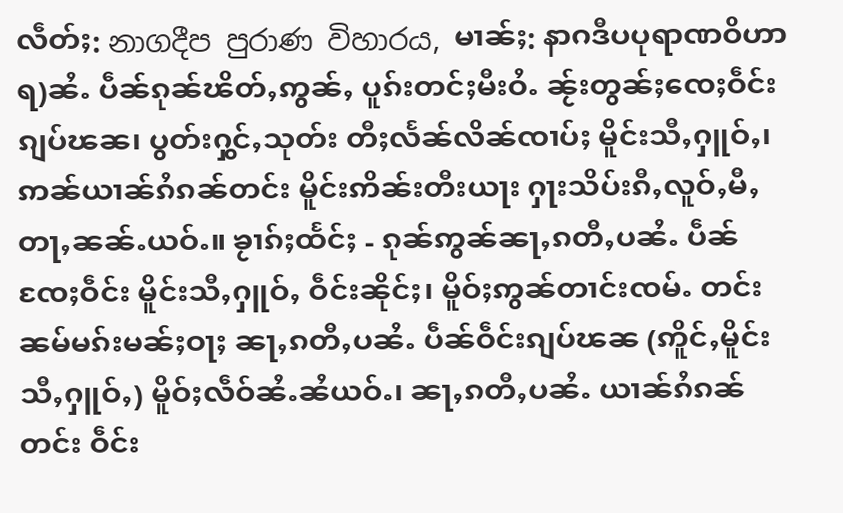လဵတ်ႈ: නාගදීප පුරාණ විහාරය, မၢၼ်ႈ: နာဂဒီပပုရာဏဝိဟာရ)ၼႆႉ ပဵၼ်ၵုၼ်ၽိတ်ႇဢွၼ်ႇ ပူၵ်းတင်ႈမီးဝႆႉ ၼႂ်းတွၼ်ႈၸေႈဝဵင်းၵျပ်ၽၼ၊ ပွတ်းႁွင်ႇသုတ်း တီႈလႅၼ်လိၼ်ၸၢပ်ႈ မိူင်းသီႇႁူဝ်ႇ၊ ဢၼ်ယၢၼ်ၵႆၵၼ်တင်း မိူင်းဢိၼ်းတီးယႃး ႁႃးသိပ်းၵီႇလူဝ်ႇမီႇတႃႇၼၼ်ႉယဝ်ႉ။ ၶႂၢၵ်ႈထႅင်ႈ - ၵုၼ်ဢွၼ်ၼႃႇၵတီႇပၼႆႉ ပဵၼ်ၸႄႈဝဵင်း မိူင်းသီႇႁူဝ်ႇ ဝဵင်းၼိုင်ႈ၊ မိူဝ်ႈဢွၼ်တၢင်းၸမ်ႉ တင်းၼမ်မၵ်းမၼ်ႈဝႃႈ ၼႃႇၵတီႇပၼႆႉ ပဵၼ်ဝဵင်းၵျပ်ၽၼ (ဢိူင်ႇမိူင်းသီႇႁူဝ်ႇ) မိူဝ်ႈလဵဝ်ၼႆႉၼႆယဝ်ႉ၊ ၼႃႇၵတီႇပၼႆႉ ယၢၼ်ၵႆၵၼ်တင်း ဝဵင်း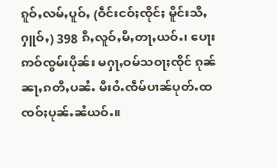ၵူဝ်ႇလမ်ႇပူဝ်ႇ (ဝဵင်းငဝ်ႈၸိုင်ႈ မိူင်းသီႇႁူဝ်ႇ) 398 ၵီႇလူဝ်ႇမီႇတႃႇယဝ်ႉ၊ ပေႃးဢဝ်ၸွမ်းပိုၼ်း မႁႃႇဝမ်သဝႃႈၸိုင် ၵုၼ်ၼႃႇၵတီႇပၼႆႉ မီးဝႆႉၸဵမ်ပၢၼ်ပုတ်ႉထၸဝ်ႈပုၼ်ႉၼႆယဝ်ႉ။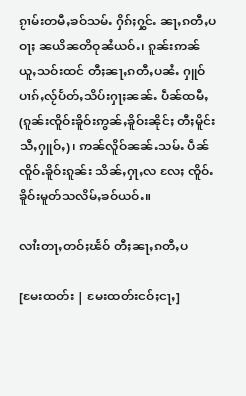ၵႂၢမ်းတမီႇၶဝ်သမ်ႉ ႁိၵ်ႈႁွင်ႉ ၼႃႇၵတီႇပဝႃႈ ၼယိၼတိဝုၼႆယဝ်ႉ၊ ၵူၼ်းဢၼ်ယူႇသဝ်းထင် တီႈၼႃႇၵတီႇပၼႆႉ ႁူဝ်ပၢၵ်ႇလႂ်ပႅတ်ႇသိပ်းႁႃႈၼၼ်ႉ ပဵၼ်ထမီႇ (ၵူၼ်းၸိူဝ်းၶိူဝ်းဢွၼ်ႇၶိူဝ်းၼိုင်ႈ တီႈမိူင်းသီႇႁူဝ်ႇ)၊ ဢၼ်လိူဝ်ၼၼ်ႉသမ်ႉ ပဵၼ်ၸိူဝ်ႉၶိူဝ်းၵူၼ်း သိၼ်ႇႁႃႇလ လႄႈ ၸိူဝ်ႉၶိူဝ်းမူတ်သလိမ်ႇၶဝ်ယဝ်ႉ။

လၢႆးတႃႇတဝ်ႈၽႅဝ် တီႈၼႃႇၵတီႇပ

[မႄးထတ်း | မႄးထတ်းငဝ်ႈငႃႇ]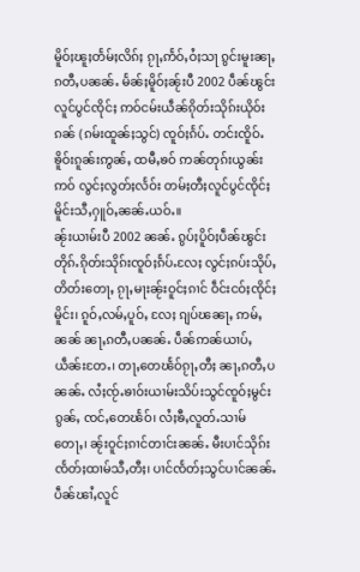မိူဝ်ႈၽူႈတႅမ်ႈလိၵ်ႈ ၵႂႃႇဢႅဝ်ႇဝႆႈသႃ ၵွင်းမူးၼႃႇၵတီႇပၼၼ်ႉ မႅၼ်ႈမိူဝ်ႈၼႂ်းပီ 2002 ပဵၼ်ၽွင်းလူင်ပွင်ၸိုင်ႈ ဢဝ်ငမ်းယဵၼ်ၵိုတ်းသိုၵ်းယိုဝ်း ၵၼ် (ၵမ်းထူၼ်ႈသွင်) ၸူဝ်ႈၵႅပ်ႉ တင်းၸိူဝ်ႉၶိူဝ်းၵူၼ်းဢွၼ်ႇ ထမီႇၶဝ် ဢၼ်တုၵ်းယွၼ်းဢဝ် လွင်ႈလွတ်ႈလႅဝ်း တမ်ႈတီႈလူင်ပွင်ၸိုင်ႈ မိူင်းသီႇႁူဝ်ႇၼၼ်ႉယဝ်ႉ။
ၼႂ်းယၢမ်းပီ 2002 ၼၼ်ႉ ၵွပ်ႈပိူဝ်ႈပဵၼ်ၽွင်း တိုၵ်ႉၵိုတ်းသိုၵ်းၸူဝ်ႈၵႅပ်ႉလႄႈ လွင်ႈၵပ်းသိုပ်ႇတိတ်းတေႃႇ ၵႂႃႇမႃးၼႂ်းဝူင်ႈၵၢင် ဝဵင်းငဝ်ႈၸိုင်ႈမိူင်း၊ ၵူဝ်ႇလမ်ႇပူဝ်ႇ လႄႈ ၵျပ်ၽၼႃႇ ဢမ်ႇၼၼ် ၼႃႇၵတီႇပၼၼ်ႉ ပဵၼ်ဢၼ်ယၢပ်ႇယဵၼ်းတႄႉ၊ တႃႇတေၽႅဝ်ၵႂႃႇတီႈ ၼႃႇၵတီႇပၼၼ်ႉ လႆႈၸႂ်ႉၶၢဝ်းယၢမ်းသိပ်းသွင်ၸူဝ်ႈမွင်းၵွၼ်ႇ ၸင်ႇတေၽႅဝ်၊ လႆႈၶီႇလူတ်ႉသၢမ်တေႃႇ၊ ၼႂ်းဝူင်ႈၵၢင်တၢင်းၼၼ်ႉ မီးပၢင်သိုၵ်းၸႅတ်ႈထၢမ်သီႇတီႈ၊ ပၢင်ၸႅတ်ႈသွင်ပၢင်ၼၼ်ႉ ပဵၼ်ၽၢႆႇလူင်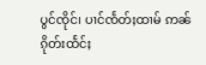ပွင်ၸိုင်၊ ပၢင်ၸႅတ်ႈထၢမ် ဢၼ်ၵိုတ်းထႅင်ႈ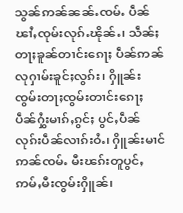သွၼ်ဢၼ်ၼၼ်ႉၸမ်ႉ ပဵၼ်ၽၢႆႇၸုမ်းလုၵ်ႉၽိုၼ်ႉ၊ သဵၼ်ႈတႃႈၶူၼ်တၢင်းၵေႃႈ ပဵၼ်ဢၼ်လုႁၢမ်းၶူင်ႈလွၵ်း၊ ႁိူၼ်းၸွမ်းတႃႈၸွမ်းတၢင်းၵေႃႈ ပဵၼ်ႁွႆးမၢၵ်ႇၵွင်ႈ ပွင်ႇပဵၼ်လုၵ်းပဵၼ်လၢၵ်းဝႆႉ၊ ႁိူၼ်းမၢင်ဢၼ်ၸမ်ႉ မီးၽၵ်းတူပွင်ႇ ဢမ်ႇမီးၸွမ်းႁိူၼ်၊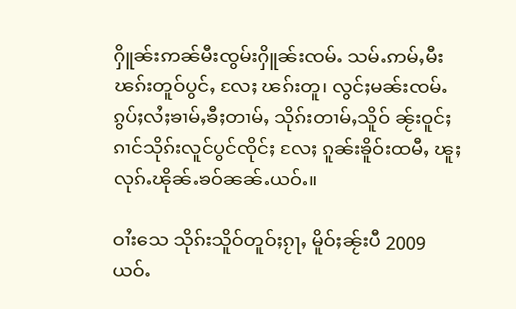ႁိူၼ်းဢၼ်မီးၸွမ်းႁိူၼ်းၸမ်ႉ သမ်ႉဢမ်ႇမီးၽၵ်းတူဝ်ပွင်ႇ လႄႈ ၽၵ်းတူ၊ လွင်ႈမၼ်းၸမ်ႉ ၵွပ်ႈလႆႈၶၢမ်ႇၶီႈတၢမ်ႇ သိုၵ်းတၢမ်ႇသိူဝ် ၼႂ်းဝူင်ႈၵၢင်သိုၵ်းလူင်ပွင်ၸိုင်ႈ လႄႈ ၵူၼ်းၶိူဝ်းထမီႇ ၽူႈလုၵ်ႉၽိုၼ်ႉၶဝ်ၼၼ်ႉယဝ်ႉ။

ဝၢႆးသေ သိုၵ်းသိူဝ်တူဝ်ႈၵႂႃႇ မိူဝ်ႈၼႂ်းပီ 2009 ယဝ်ႉ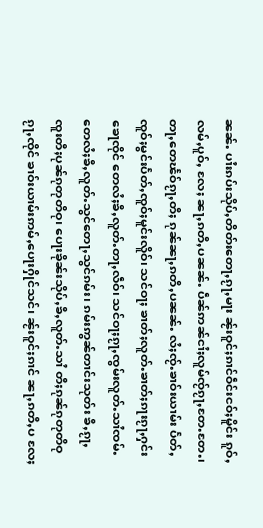ၼၼ်ႉ ပၢႆးၵပ်းသိုပ်ႇတိတ်းတေႃႇၵႂႃႇမႃး ၼႂ်းဝူင်ႈၵၢင်ဝဵင်းငဝ်ႈမိူင်း ၵူဝ်ႇလမ်ႇပူဝ်ႇ လႄႈ ၼႃႇၵတီႇပၼၼ်ႉ ပဵၼ်ဢၼ်ငၢႆႈလူမ်ၸႂ်ၵႂႃႇတႄႉတႄႉ၊ တႃႇတေၽႅဝ်ၵႂႃႇတီႈ ၵုၼ်ၼႃႇၵတီႇပၼၼ်ႉ လႆႈၸႂ်ႉၶၢဝ်းယၢမ်း ပႅတ်ႇၸူဝ်ႈမွင်းပႅတ်ႇၸူဝ်ႈမူင်းလိူဝ်၊ သင်ဝႃႈ ၶၢတ်ႈလူတ်ႉၶၢတ်ႈၵႃးၵႂႃႇႁင်းၶေႃၸိုင် တေလႆႈၶီႇလူတ်ႉတႃႇလဵဝ်၊ သင်ဝႃႈၵႂႃႇၸွမ်းလူတ်ႉသၢႆၸမ်ႉ တေလႆႈၶီႇလူတ်ႉသွင်တေႃႇသွင်ၵမ်း၊ ၵမ်းဢွၼ်တၢင်းသုတ်း ၶီႇၵႂႃႇၸူးတီႈပုၼ်ၵုတုတိဝု၊ ပေႃးၶိုၼ်းသိုပ်ႇၶီႇလူတ်ႉသၢႆ တီႈၵုၼ်ၵုတုတိဝုၵႂႃႇၸိုင် ၶၢဝ်းယၢမ်းဢမ်ႇပေႃးႁိုင်သင်၊ ၼႂ်းဝူင်ႈၵၢင် ၼႃႇၵတီႇပ လႄႈ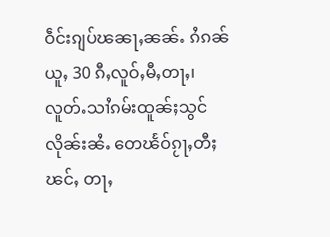ဝဵင်းၵျပ်ၽၼႃႇၼၼ်ႉ ၵႆၵၼ်ယူႇ 30 ၵီႇလူဝ်ႇမီႇတႃႇ၊ လူတ်ႉသၢႆၵမ်းထူၼ်ႈသွင် လိုၼ်းၼႆႉ တေၽႅဝ်ၵႂႃႇတီႈၽင်ႇ တႃႇ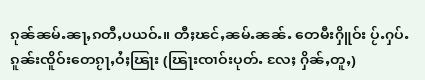ၵုၼ်ၼမ်ႉၼႃႇၵတီႇပယဝ်ႉ။ တီႈၽင်ႇၼမ်ႉၼၼ်ႉ တေမီးႁိူဝ်း ပႂ်ႉႁပ်ႉၵူၼ်းၸိူဝ်းတေၵႂႃႇဝႆႈၽြႃး (ၽြႃးၸၢဝ်းပုတ်ႉ လႄႈ ႁိၼ်ႇတူႇ)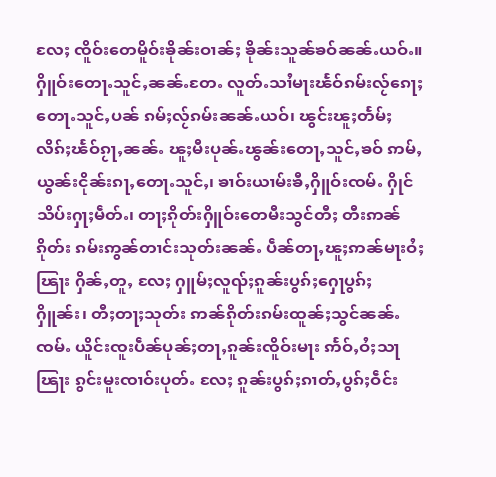လႄႈ ၸိူဝ်းတေမိူဝ်းၶိုၼ်းဝၢၼ်ႈ ၶိုၼ်းသူၼ်ၶဝ်ၼၼ်ႉယဝ်ႉ။ ႁိူဝ်းတေႃႉသူင်ႇၼၼ်ႉတႄႉ လူတ်ႉသၢႆမႃးၽႅဝ်ၵမ်းလႂ်ၵေႃႈ တေႃႉသူင်ႇပၼ် ၵမ်ႈလႂ်ၵမ်းၼၼ်ႉယဝ်၊ ၽွင်းၽူႈတႅမ်ႈလိၵ်ႈၽႅဝ်ၵႂႃႇၼၼ်ႉ ၽူႈမီးပုၼ်ႉၽွၼ်းတေႃႇသူင်ႇၶဝ် ဢမ်ႇယွၼ်းငိုၼ်းၵႃႇတေႃႉသူင်ႇ၊ ၶၢဝ်းယၢမ်းၶီႇႁိူဝ်းၸမ်ႉ ႁိုင်သိပ်းႁႃႈမဵတ်ႉ၊ တႃႈၵိုတ်းႁိူဝ်းတေမီးသွင်တီႈ တီးဢၼ်ၵိုတ်း ၵမ်းဢွၼ်တၢင်းသုတ်းၼၼ်ႉ ပဵၼ်တႃႇၽူႈဢၼ်မႃးဝႆႈၽြႃး ႁိၼ်ႇတူႇ လႄႈ ႁူမ်ႈလူၺ်ႈၵူၼ်းပွၵ်ႈႁေႃပွၵ်ႈႁိူၼ်း၊ တီႈတႃႈသုတ်း ဢၼ်ၵိုတ်းၵမ်းထူၼ်ႈသွင်ၼၼ်ႉၸမ်ႉ ယိူင်းၸူးပဵၼ်ပုၼ်ႈတႃႇၵူၼ်းၸိူဝ်းမႃး ဢႅဝ်ႇဝႆႈသႃၽြႃး ၵွင်းမူးၸၢဝ်းပုတ်ႉ လႄႈ ၵူၼ်းပွၵ်ႈၵၢတ်ႇပွၵ်ႈဝဵင်း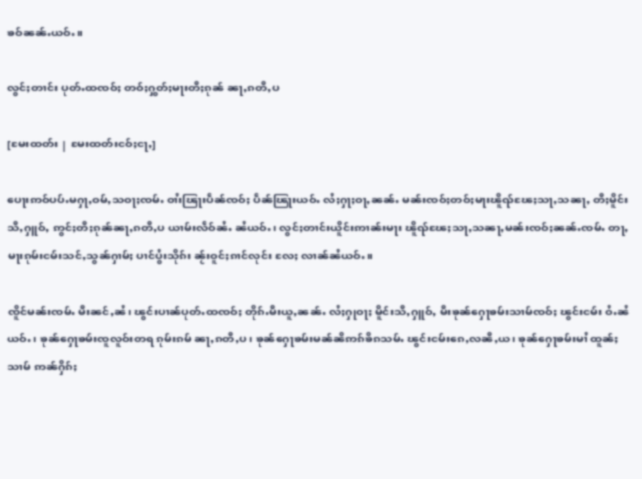ၶဝ်ၼၼ်ႉယဝ်ႉ။

လွင်ႈတၢင်း ပုတ်ႉထၸဝ်ႈ တဝ်ႈႁွတ်ႈမႃးတီႈၵုၼ် ၼႃႇၵတီႇပ

[မႄးထတ်း | မႄးထတ်းငဝ်ႈငႃႇ]

ပေႃးဢဝ်ပပ်ႉမႁႃႇဝမ်ႇသဝႃႈၸမ်ႉ ဝၢႆးၽြႃးပဵၼ်ၸဝ်ႈ ပဵၼ်ၽြႃးယဝ်ႉ လႆႈႁႃႈဝႃႇၼၼ်ႉ မၼ်းၸဝ်ႈတဝ်ႈမႃးၽိူၺ်ၽႄႈသႃႇသၼႃႇ တီႈမိူင်းသီႇႁူဝ်ႇ ဢွင်ႈတီႈၵုၼ်ၼႃႇၵတီႇပ ယၢမ်းလဵဝ်ၼႆႉ ၼႆယဝ်ႉ၊ လွင်ႈတၢင်းယိူင်းဢၢၼ်းမႃး ၽိူၺ်ၽႄႈသႃႇသၼႃႇမၼ်းၸဝ်ႈၼၼ်ႉၸမ်ႉ တႃႇမႃးၵုမ်းငမ်းသင်ႇသွၼ်ႁၢမ်ႈ ပၢင်ပွႆးသိုၵ်း ၼႂ်းဝူင်ႈၵၢင်လုင်း လႄႈ လၢၼ်ၼႆယဝ်ႉ။

ၸိူင်မၼ်းၸမ်ႉ မီးၼင်ႇၼႆ၊ ၽွင်းပၢၼ်ပုတ်ႉထၸဝ်ႈ တိုၵ်ႉမီးယူႇၼၼ်ႉ လႆႈႁုဝႃႈ မိူင်းသီႇႁူဝ်ႇ မီးၶုၼ်ႁေႃၶမ်းသၢမ်ၸဝ်ႈ ၽွင်းငမ်း ဝႆႉၼႆယဝ်ႉ၊ ၶုၼ်ႁေႃၶမ်းၸူလူဝ်းတရ ၵုမ်းၵမ် ၼႃႇၵတီႇပ၊ ၶုၼ်ႁေႃၶမ်းမၼ်ၼိဢၵ်ၶိၵသမ်ႉ ၽွင်းငမ်းၵေႇလၼီႇယ၊ ၶုၼ်ႁေႃၶမ်းမၢႆ ထူၼ်ႈသၢမ် ဢၼ်ႁိၵ်ႈ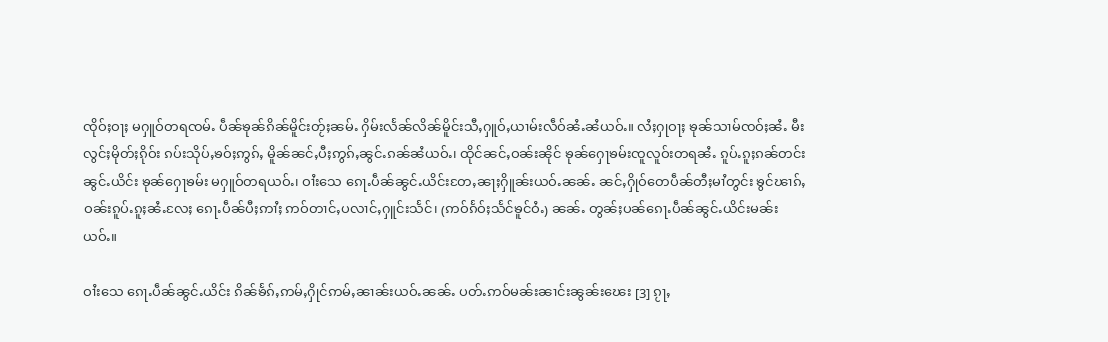ၸိုဝ်ႈဝႃႈ မႁူဝ်တရၸမ်ႉ ပဵၼ်ၶုၼ်ၵိၼ်မိူင်းတႂ်ႈၼမ်ႉ ႁိမ်းလႅၼ်လိၼ်မိူင်းသီႇႁူဝ်ႇယၢမ်းလဵဝ်ၼႆႉၼႆယဝ်ႉ။ လႆႈႁုဝႃႈ ၶုၼ်သၢမ်ၸဝ်ႈၼႆႉ မီးလွင်ႈမိုတ်ႈၵိုဝ်း ၵပ်းသိုပ်ႇၶဝ်ႈဢွၵ်ႇ မိူၼ်ၼင်ႇပီႈဢွၵ်ႇၼွင်ႉၵၼ်ၼႆယဝ်ႉ၊ ထိုင်ၼင်ႇဝၼ်းၼိုင် ၶုၼ်ႁေႃၶမ်းၸူလူဝ်းတရၼႆႉ ၵူပ်ႉၵူႈၵၼ်တင်းၼွင်ႉယိင်း ၶုၼ်ႁေႃၶမ်း မႁူဝ်တရယဝ်ႉ၊ ဝၢႆးသေ ၵေႃႉပဵၼ်ၼွင်ႉယိင်းတႄႇၼႃႈႁိူၼ်းယဝ်ႉၼၼ်ႉ ၼင်ႇႁိုဝ်တေပဵၼ်တီႈမၢႆတွင်း ၶွင်ၽၢၵ်ႇဝၼ်းၵူပ်ႉၵူႈၼႆႉလႄႈ ၵေႃႉပဵၼ်ပီႈဢၢႆႈ ဢဝ်တၢင်ႇပလၢင်ႇႁူင်းသႅင်၊ (ဢဝ်ၵႅဝ်ႈသႅင်ၶူင်ဝႆႉ) ၼၼ်ႉ တွၼ်ႈပၼ်ၵေႃႉပဵၼ်ၼွင်ႉယိင်းမၼ်းယဝ်ႉ။

ဝၢႆးသေ ၵေႃႉပဵၼ်ၼွင်ႉယိင်း ၵိၼ်ၶႅၵ်ႇဢမ်ႇႁိုင်ဢမ်ႇၼၢၼ်းယဝ်ႉၼၼ်ႉ ပတ်ႉဢဝ်မၼ်းၼၢင်းၼွၼ်းၽေး [3] ၵႂႃႇ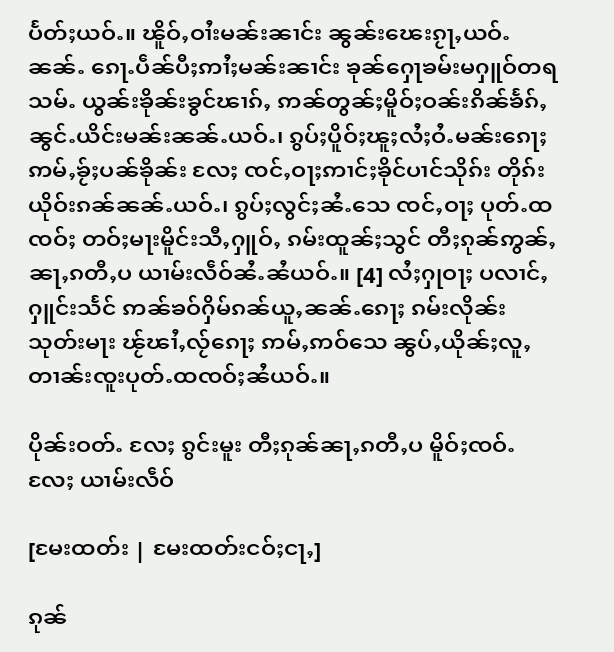ပႅတ်ႈယဝ်ႉ။ ၽိူဝ်ႇဝၢႆးမၼ်းၼၢင်း ၼွၼ်းၽေးၵႂႃႇယဝ်ႉၼၼ်ႉ ၵေႃႉပဵၼ်ပီႈဢၢႆႈမၼ်းၼၢင်း ၶုၼ်ႁေႃၶမ်းမႁူဝ်တရသမ်ႉ ယွၼ်းၶိုၼ်းၶွင်ၽၢၵ်ႇ ဢၼ်တွၼ်ႈမိူဝ်ႈဝၼ်းၵိၼ်ၶႅၵ်ႇ ၼွင်ႉယိင်းမၼ်းၼၼ်ႉယဝ်ႉ၊ ၵွပ်ႈပိူဝ်ႈၽူႈလႆႈဝႆႉမၼ်းၵေႃႈ ဢမ်ႇၶႂ်ႈပၼ်ၶိုၼ်း လႄႈ ၸင်ႇဝႃႈဢၢင်ႈၶိုင်ပၢင်သိုၵ်း တိုၵ်းယိုဝ်းၵၼ်ၼၼ်ႉယဝ်ႉ၊ ၵွပ်ႈလွင်ႈၼႆႉသေ ၸင်ႇဝႃႈ ပုတ်ႉထၸဝ်ႈ တဝ်ႈမႃးမိူင်းသီႇႁူဝ်ႇ ၵမ်းထူၼ်ႈသွင် တီႈၵုၼ်ဢွၼ်ႇၼႃႇၵတီႇပ ယၢမ်းလဵဝ်ၼႆႉၼႆယဝ်ႉ။ [4] လႆႈႁုဝႃႈ ပလၢင်ႇႁူင်းသႅင် ဢၼ်ၶဝ်ႁိမ်ၵၼ်ယူႇၼၼ်ႉၵေႃႈ ၵမ်းလိုၼ်းသုတ်းမႃး ၽႂ်ၽၢႆႇလႂ်ၵေႃႈ ဢမ်ႇဢဝ်သေ ၼွပ်ႇယိုၼ်ႈလူႇတၢၼ်းၸူးပုတ်ႉထၸဝ်ႈၼႆယဝ်ႉ။

ပိုၼ်းဝတ်ႉ လႄႈ ၵွင်းမူး တီႈၵုၼ်ၼႃႇၵတီႇပ မိူဝ်ႈၸဝ်ႉ လႄႈ ယၢမ်းလဵဝ်

[မႄးထတ်း | မႄးထတ်းငဝ်ႈငႃႇ]

ၵုၼ်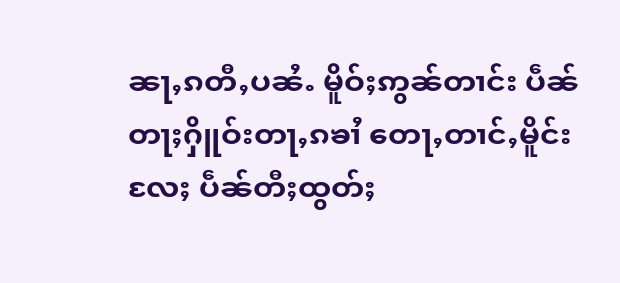ၼႃႇၵတီႇပၼႆႉ မိူဝ်ႈဢွၼ်တၢင်း ပဵၼ်တႃႈႁိူဝ်းတႃႇၵၶၢႆ တေႃႇတၢင်ႇမိူင်း လႄႈ ပဵၼ်တီႈထွတ်ႈ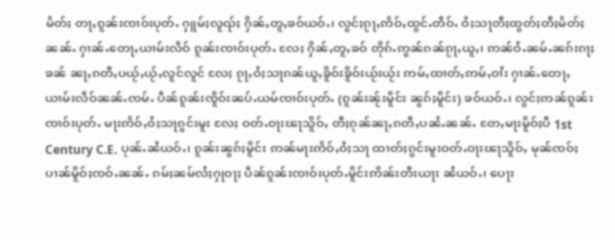မႅတ်ႈ တႃႇၵူၼ်းၸၢဝ်းပုတ်ႉ ႁူမ်ႈလူၺ်ႈ ႁိၼ်ႇတူႇၶဝ်ယဝ်ႉ၊ လွင်ႈၵႂႃႇဢႅဝ်ႇထွင်ႉတဵဝ်ႉ ဝႆႈသႃတီႈထွတ်ႈတီႈမႅတ်ႈၼၼ်ႉ ႁၢၼ်ႉတေႃႇယၢမ်းလဵဝ် ၵူၼ်းၸၢဝ်းပုတ်ႉ လႄႈ ႁိၼ်ႇတူႇၶဝ် တိုၵ်ႉဢွၼ်ၵၼ်ၵႂႃႇယူႇ၊ ဢၼ်ဝႆႉၼမ်ႉၼၵ်းၵႃႈၶၼ် ၼႃႇၵတီႇပယႂ်ႇယႂ်ႇလူင်လူင် လႄႈ ၵႂႃႇဝႆႈသႃၵၼ်ယူႇၶိူဝ်းၶိူဝ်းယႂ်းယႂ်း ဢမ်ႇထၢတ်ႇဢမ်ႇဝၢႆး ႁၢၼ်ႉတေႃႇယၢမ်းလဵဝ်ၼၼ်ႉၸမ်ႉ ပဵၼ်ၵူၼ်းၸိူဝ်းၼပ်ႉယမ်ၸၢဝ်းပုတ်ႉ (ၵူၼ်းၼႂ်းမိူင်း ၼွၵ်ႈမိူင်း) ၶဝ်ယဝ်ႉ၊ လွင်ႈဢၼ်ၵူၼ်းၸၢဝ်းပုတ်ႉ မႃးဢႅဝ်ႇဝႆႈသႃၵွင်းမူး လႄႈ ဝတ်ႉဝႃးၽႃသိူဝ်ႇ တီႈၵုၼ်ၼႃႇၵတီႇပၼႆႉၼၼ်ႉ တႄႇမႃးမိူဝ်ႈပီ 1st Century C.E. ပုၼ်ႉၼႆယဝ်ႉ၊ ၵူၼ်းၼွၵ်ႈမိူင်း ဢၼ်မႃးဢႅဝ်ႇဝႆႈသႃ ထၢတ်ႈၵွင်းမူးဝတ်ႉဝႃးၽႃသိူဝ်ႇ မုၼ်ၸဝ်ႈ ပၢၼ်မိူဝ်ႈၸဝ်ႉၼၼ်ႉ ၵမ်ႈၼမ်လႆႈႁုဝႃႈ ပဵၼ်ၵူၼ်းၸၢဝ်းပုတ်ႉမိူင်းဢိၼ်းတီးယႃး ၼႆယဝ်ႉ၊ ပေႃး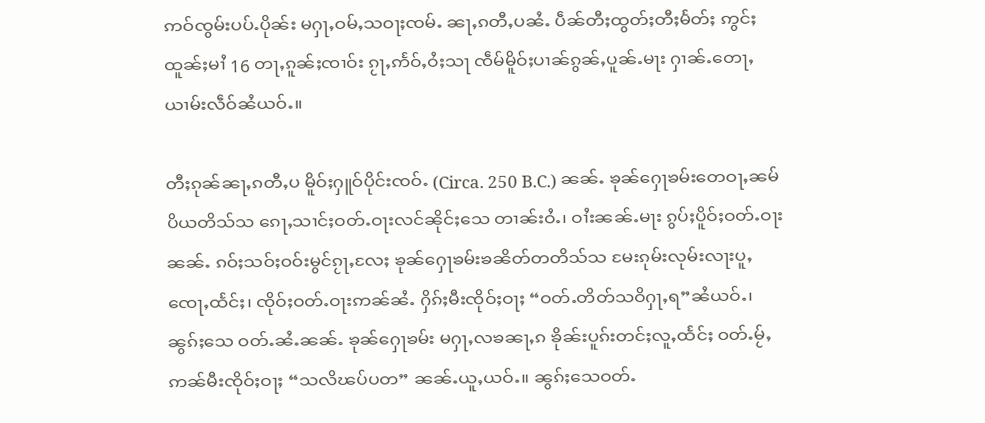ဢဝ်ၸွမ်းပပ်ႉပိုၼ်း မႁႃႇဝမ်ႇသဝႃႈၸမ်ႉ ၼႃႇၵတီႇပၼႆႉ ပဵၼ်တီႈထွတ်ႈတီႈမႅတ်ႈ ဢွင်ႈထူၼ်ႈမၢႆ 16 တႃႇၵူၼ်ႈၸၢဝ်း ၵႂႃႇဢႅဝ်ႇဝႆႈသႃ ၸဵမ်မိူဝ်ႈပၢၼ်ၵွၼ်ႇပူၼ်ႉမႃး ႁၢၼ်ႉတေႃႇယၢမ်းလဵဝ်ၼႆယဝ်ႉ။

တီႈၵုၼ်ၼႃႇၵတီႇပ မိူဝ်ႈႁူဝ်ပိုင်းၸဝ်ႉ (Circa. 250 B.C.) ၼၼ်ႉ ၶုၼ်ႁေႃၶမ်းတေဝႃႇၼမ်ပိယတိသ်သ ၵေႃႇသၢင်ႈဝတ်ႉဝႃးလင်ၼိုင်ႈသေ တၢၼ်းဝႆႉ၊ ဝၢႆးၼၼ်ႉမႃး ၵွပ်ႈပိူဝ်ႈဝတ်ႉဝႃးၼၼ်ႉ ၵဝ်ႈသဝ်ႈဝဝ်းမွင်ၵႂႃႇလႄႈ ၶုၼ်ႁေႃၶမ်းၶၼိတ်တတိသ်သ မႄးၵုမ်းလုမ်းလႃးပူႇၸေႃႇထႅင်ႈ၊ ၸိုဝ်ႈဝတ်ႉဝႃးဢၼ်ၼႆႉ ႁိၵ်ႈမီးၸိုဝ်ႈဝႃႈ “ဝတ်ႉတိတ်သဝိႁႃႇရ”ၼႆယဝ်ႉ၊ ၼွၵ်ႈသေ ဝတ်ႉၼႆႉၼၼ်ႉ ၶုၼ်ႁေႃၶမ်း မႁႃႇလၶၼႃႇၵ ၶိုၼ်းပူၵ်းတင်ႈလူႇထႅင်ႈ ဝတ်ႉမႂ်ႇဢၼ်မီးၸိုဝ်ႈဝႃႈ “သလိၽပ်ပတ” ၼၼ်ႉယူႇယဝ်ႉ။ ၼွၵ်ႈသေဝတ်ႉ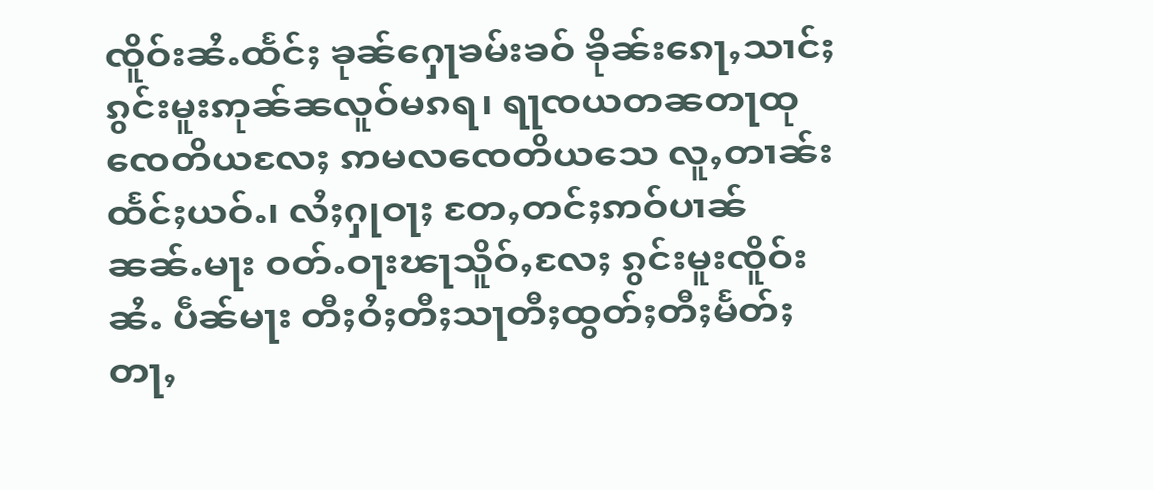ၸိူဝ်းၼႆႉထႅင်ႈ ၶုၼ်ႁေႃၶမ်းၶဝ် ၶိုၼ်းၵေႃႇသၢင်ႈၵွင်းမူးဢုၼ်ၼလူဝ်မၵရ၊ ရႃၸယတၼတႃထုၸေတိယလႄႈ ဢမလၸေတိယသေ လူႇတၢၼ်းထႅင်ႈယဝ်ႉ၊ လႆႈႁုဝႃႈ တႄႇတင်ႈဢဝ်ပၢၼ်ၼၼ်ႉမႃး ဝတ်ႉဝႃးၽႃသိူဝ်ႇလႄႈ ၵွင်းမူးၸိူဝ်းၼႆႉ ပဵၼ်မႃး တီႈဝႆႈတီႈသႃတီႈထွတ်ႈတီႈမႅတ်ႈ တႃႇ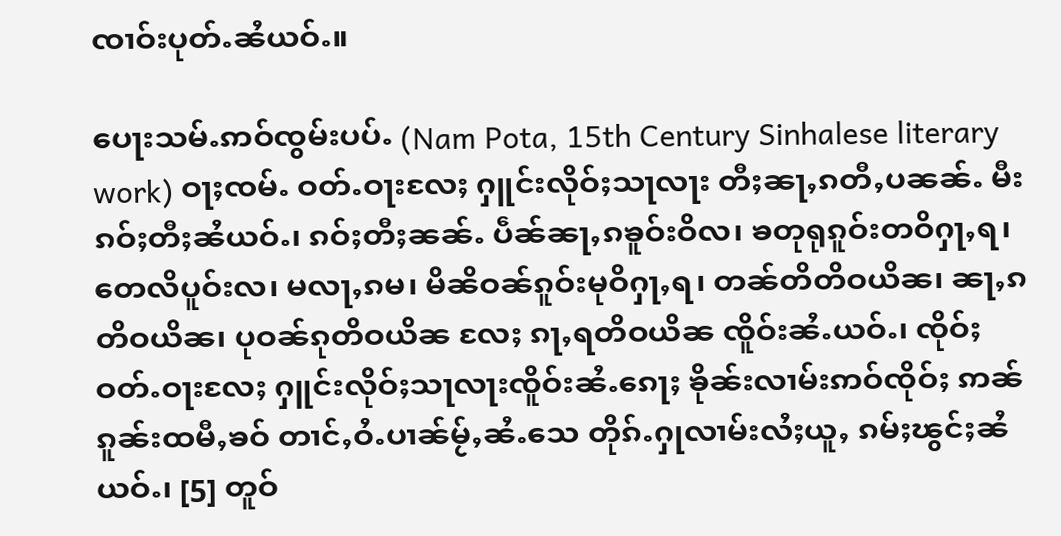ၸၢဝ်းပုတ်ႉၼႆယဝ်ႉ။

ပေႃးသမ်ႉဢဝ်ၸွမ်းပပ်ႉ (Nam Pota, 15th Century Sinhalese literary work) ဝႃႈၸမ်ႉ ဝတ်ႉဝႃးလႄႈ ႁူင်းလိုဝ်ႈသႃလႃး တီႈၼႃႇၵတီႇပၼၼ်ႉ မီးၵဝ်ႈတီႈၼႆယဝ်ႉ၊ ၵဝ်ႈတီႈၼၼ်ႉ ပဵၼ်ၼႃႇၵၶူဝ်းဝိလ၊ ၶတုရုၵူဝ်းတဝိႁႃႇရ၊ တေလိပူဝ်းလ၊ မလႃႇၵမ၊ မိၼိဝၼ်ၵူဝ်းမုဝိႁႃႇရ၊ တၼ်တိတိဝယိၼ၊ ၼႃႇၵတိဝယိၼ၊ ပုဝၼ်ၵုတိဝယိၼ လႄႈ ၵႃႇရတိဝယိၼ ၸိူဝ်းၼႆႉယဝ်ႉ၊ ၸိုဝ်ႈဝတ်ႉဝႃးလႄႈ ႁူင်းလိုဝ်ႈသႃလႃးၸိူဝ်းၼႆႉၵေႃႈ ၶိုၼ်းလၢမ်းဢဝ်ၸိုဝ်ႈ ဢၼ်ၵူၼ်းထမီႇၶဝ် တၢင်ႇဝႆႉပၢၼ်မႂ်ႇၼႆႉသေ တိုၵ်ႉႁုလၢမ်းလႆႈယူႇ ၵမ်ႈၽွင်ႈၼႆယဝ်ႉ၊ [5] တူဝ်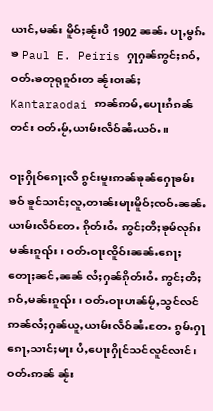ယၢင်ႇမၼ်း မိူဝ်ႈၼႂ်းပီ 1902 ၼၼ်ႉ ပႃႇမွၵ်ႉၶ Paul E. Peiris ႁႃႁၼ်ဢွင်ႈၵဝ်ႇ ဝတ်ႉၶတုရုၵူဝ်းတ ၼႂ်းဝၢၼ်ႈ Kantaraodai ဢၼ်ဢမ်ႇပေႃးၵႆၵၼ်တင်း ဝတ်ႉမႂ်ႇယၢမ်းလဵဝ်ၼႆႉယဝ်ႉ။

ဝႃႈႁိုဝ်ၵေႃႈလီ ၵွင်းမူးဢၼ်ၶုၼ်ႁေႃၶမ်းၶဝ် ၶူင်သၢင်ႈလူႇတၢၼ်းမႃးမိူဝ်ႈၸဝ်ႉၼၼ်ႉ ယၢမ်းလဵဝ်တႄႉ ၵိုတ်းဝႆႉ ဢွင်ႈတီႈၶုမ်လုၵ်းမၼ်းၵူၺ်း၊ ဝတ်ႉဝႃးၸိူဝ်းၼၼ်ႉၵေႃႈ တေႃႈၼင်ႇၼၼ် လႆႈႁၼ်ၵိုတ်းဝႆႉ ဢွင်ႈတီႈၵဝ်ႇမၼ်းၵူၺ်း၊ ဝတ်ႉဝႃးပၢၼ်မႂ်ႇသွင်လင် ဢၼ်လႆႈႁၼ်ယူႇယၢမ်းလဵဝ်ၼႆႉတႄႉ ၵွမ်ႉႁႃၵေႃႇသၢင်ႈမႃး ပႆႇပေႃးႁိုင်သင်လူင်လၢင်၊ ဝတ်ႉဢၼ် ၼႂ်း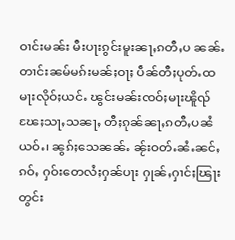ဝၢင်းမၼ်း မီးပႃးၵွင်းမူးၼႃႇၵတီႇပ ၼၼ်ႉ တၢင်းၼမ်မၵ်းမၼ်ႈဝႃႈ ပဵၼ်တီႈပုတ်ႉထမႃးလိုဝ်ႈယင်ႉ ၽွင်းမၼ်းၸဝ်ႈမႃးၽိူၺ်ၽႄႈသႃႇသၼႃႇ တီႈၵုၼ်ၼႃႇၵတီႇပၼႆယဝ်ႉ၊ ၼွၵ်ႈသေၼၼ်ႉ ၼႂ်းဝတ်ႉၼႆႉၼင်ႇၵဝ်ႇ ႁဝ်းတေလႆႈႁၼ်ပႃး ႁုၼ်ႇႁၢင်ႈၽြႃးတွင်း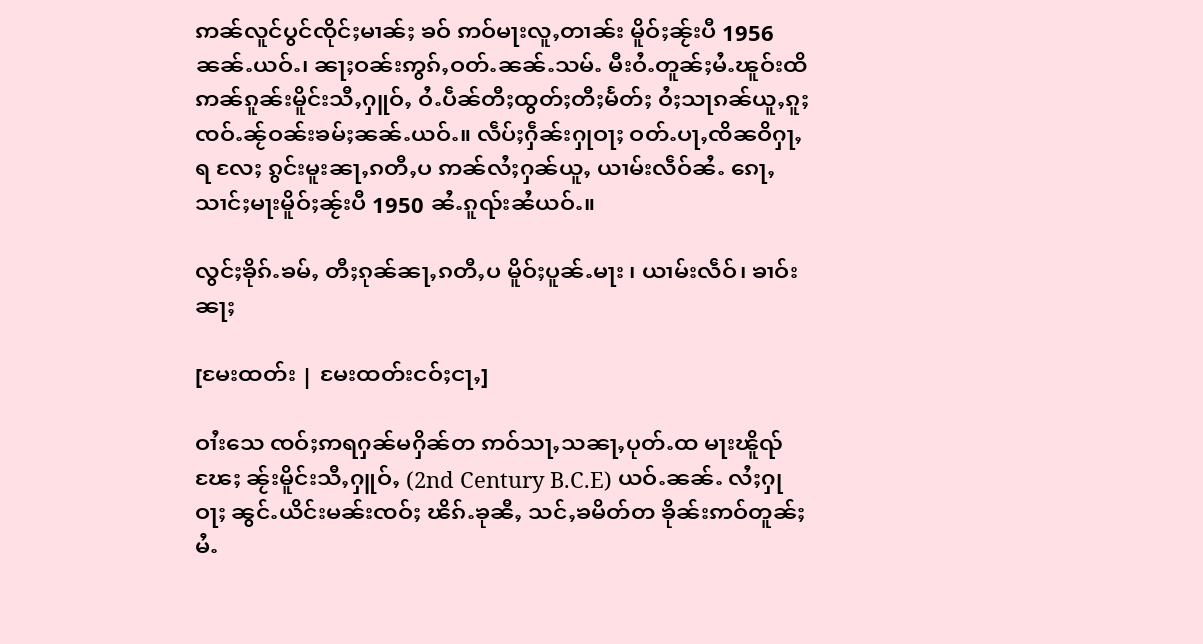ဢၼ်လူင်ပွင်ၸိုင်ႈမၢၼ်ႈ ၶဝ် ဢဝ်မႃးလူႇတၢၼ်း မိူဝ်ႈၼႂ်းပီ 1956 ၼၼ်ႉယဝ်ႉ၊ ၼႃႈဝၼ်းဢွၵ်ႇဝတ်ႉၼၼ်ႉသမ်ႉ မီးဝႆႉတူၼ်ႈမႆႉၽူဝ်းထိ ဢၼ်ၵူၼ်းမိူင်းသီႇႁူဝ်ႇ ဝႆႉပဵၼ်တီႈထွတ်ႈတီႈမႅတ်ႈ ဝႆႈသႃၵၼ်ယူႇၵူႈၸဝ်ႉၼႂ်ဝၼ်းၶမ်ႈၼၼ်ႉယဝ်ႉ။ လဵပ်ႈႁဵၼ်းႁုဝႃႈ ဝတ်ႉပႃႇၸိၼဝိႁႃႇရ လႄႈ ၵွင်းမူးၼႃႇၵတီႇပ ဢၼ်လႆႈႁၼ်ယူႇ ယၢမ်းလဵဝ်ၼႆႉ ၵေႃႇသၢင်ႈမႃးမိူဝ်ႈၼႂ်းပီ 1950 ၼႆႉၵူၺ်းၼႆယဝ်ႉ။

လွင်ႈၶိုၵ်ႉၶမ်ႇ တီႈၵုၼ်ၼႃႇၵတီႇပ မိူဝ်ႈပူၼ်ႉမႃး ၊ ယၢမ်းလဵဝ်၊ ၶၢဝ်းၼႃႈ

[မႄးထတ်း | မႄးထတ်းငဝ်ႈငႃႇ]

ဝၢႆးသေ ၸဝ်ႈဢရႁၼ်မႁိၼ်တ ဢဝ်သႃႇသၼႃႇပုတ်ႉထ မႃးၽိူၺ်ၽႄႈ ၼႂ်းမိူင်းသီႇႁူဝ်ႇ (2nd Century B.C.E) ယဝ်ႉၼၼ်ႉ လႆႈႁုဝႃႈ ၼွင်ႉယိင်းမၼ်းၸဝ်ႈ ၽိၵ်ႉၶုၼီႇ သင်ႇၶမိတ်တ ၶိုၼ်းဢဝ်တူၼ်ႈမႆႉ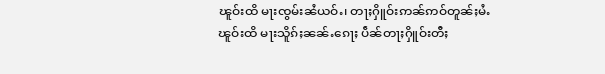ၽူဝ်းထိ မႃးၸွမ်းၼႆယဝ်ႉ၊ တႃႈႁိူဝ်းဢၼ်ဢဝ်တူၼ်ႈမႆႉၽူဝ်းထိ မႃးသိူၵ်ႈၼၼ်ႉၵေႃႈ ပဵၼ်တႃႈႁိူဝ်းတီႈ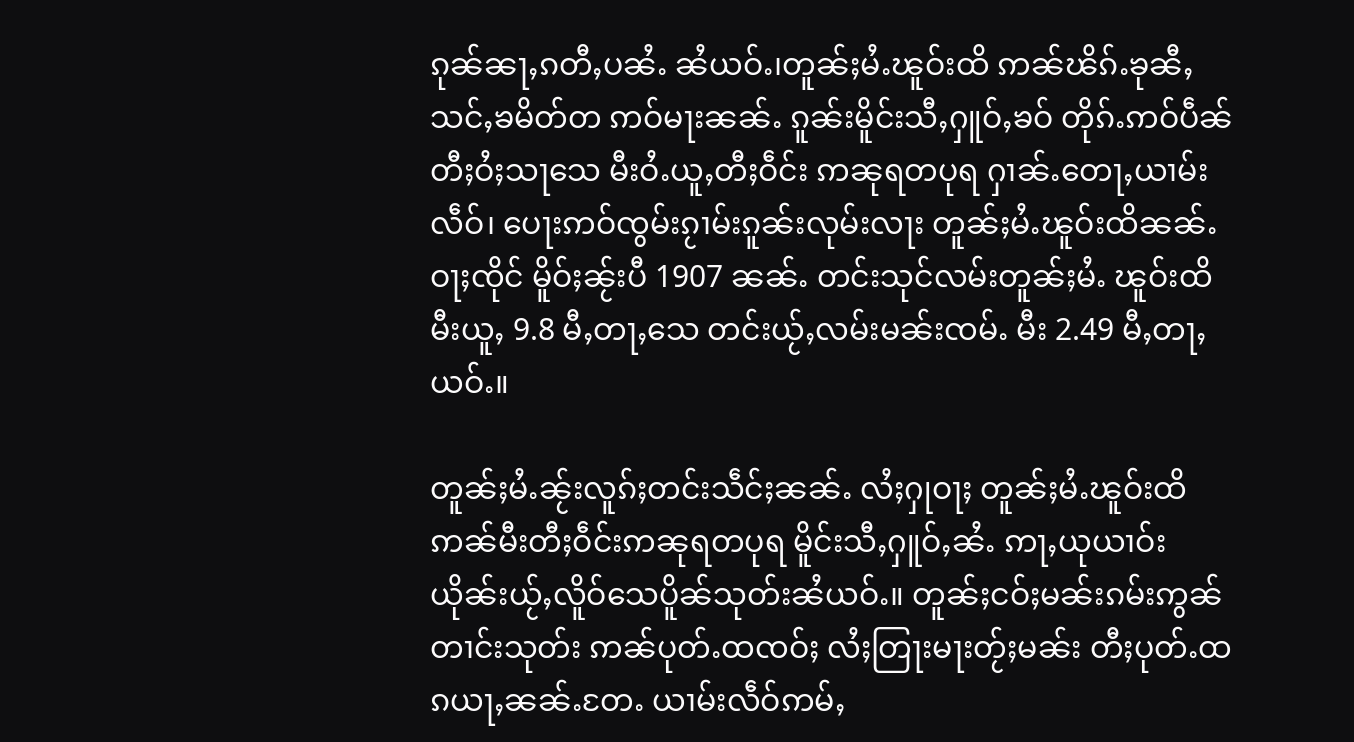ၵုၼ်ၼႃႇၵတီႇပၼႆႉ ၼႆယဝ်ႉ၊တူၼ်ႈမႆႉၽူဝ်းထိ ဢၼ်ၽိၵ်ႉၶုၼီႇ သင်ႇၶမိတ်တ ဢဝ်မႃးၼၼ်ႉ ၵူၼ်းမိူင်းသီႇႁူဝ်ႇၶဝ် တိုၵ်ႉဢဝ်ပဵၼ်တီႈဝႆႈသႃသေ မီးဝႆႉယူႇတီႈဝဵင်း ဢၼုရတပုရ ႁၢၼ်ႉတေႃႇယၢမ်းလဵဝ်၊ ပေႃးဢဝ်ၸွမ်းၵႂၢမ်းၵူၼ်းလုမ်းလႃး တူၼ်ႈမႆႉၽူဝ်းထိၼၼ်ႉဝႃႈၸိုင် မိူဝ်ႈၼႂ်းပီ 1907 ၼၼ်ႉ တင်းသုင်လမ်းတူၼ်ႈမႆႉ ၽူဝ်းထိ မီးယူႇ 9.8 မီႇတႃႇသေ တင်းယႂ်ႇလမ်းမၼ်းၸမ်ႉ မီး 2.49 မီႇတႃႇယဝ်ႉ။

တူၼ်ႈမႆႉၼႂ်းလူၵ်ႈတင်းသဵင်ႈၼၼ်ႉ လႆႈႁုဝႃႈ တူၼ်ႈမႆႉၽူဝ်းထိ ဢၼ်မီးတီႈဝဵင်းဢၼုရတပုရ မိူင်းသီႇႁူဝ်ႇၼႆႉ ဢႃႇယုယၢဝ်းယိုၼ်းယႂ်ႇလိူဝ်သေပိူၼ်သုတ်းၼႆယဝ်ႉ။ တူၼ်ႈငဝ်ႈမၼ်းၵမ်းဢွၼ်တၢင်းသုတ်း ဢၼ်ပုတ်ႉထၸဝ်ႈ လႆႈတြႃးမႃးတႂ်ႈမၼ်း တီႈပုတ်ႉထၵယႃႇၼၼ်ႉတႄႉ ယၢမ်းလဵဝ်ဢမ်ႇ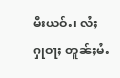မီးယဝ်ႉ၊ လႆႈႁုဝႃႈ တူၼ်ႈမႆႉ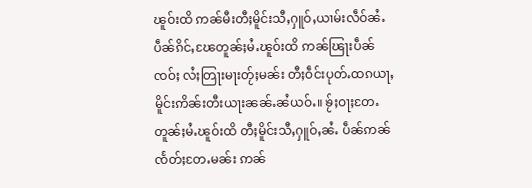ၽူဝ်းထိ ဢၼ်မီးတီႈမိူင်းသီႇႁူဝ်ႇယၢမ်းလဵဝ်ၼႆႉ ပဵၼ်ၵိင်ႇၽႄတူၼ်ႈမႆႉၽူဝ်းထိ ဢၼ်ၽြႃးပဵၼ်ၸဝ်ႈ လႆႈတြႃးမႃးတႂ်ႈမၼ်း တီႈဝဵင်းပုတ်ႉထၵယႃႇ မိူင်းဢိၼ်းတီးယႃးၼၼ်ႉၼႆယဝ်ႉ။ ၶႂ်ႈဝႃႈတႄႉ တူၼ်ႈမႆႉၽူဝ်းထိ တီႈမိူင်းသီႇႁူဝ်ႇၼႆႉ ပဵၼ်ဢၼ်ၸႅတ်ႈတႄႉမၼ်း ဢၼ်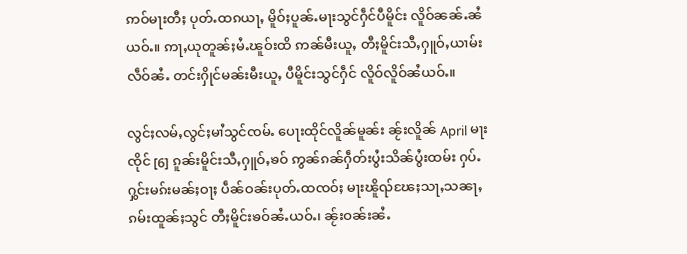ဢဝ်မႃးတီႈ ပုတ်ႉထၵယႃႇ မိူဝ်ႈပူၼ်ႉမႃးသွင်ႁဵင်ပီမိူင်း လိူဝ်ၼၼ်ႉၼႆယဝ်ႉ။ ဢႃႇယုတူၼ်ႈမႆႉၽူဝ်းထိ ဢၼ်မီးယူႇ တီႈမိူင်းသီႇႁူဝ်ႇယၢမ်းလဵဝ်ၼႆႉ တင်းႁိုင်မၼ်းမီးယူႇ ပီမိူင်းသွင်ႁဵင် လိူဝ်လိူဝ်ၼႆယဝ်ႉ။

လွင်ႈလမ်ႇလွင်ႈမၢႆသွင်ၸမ်ႉ ပေႃးထိုင်လိူၼ်မူၼ်း ၼႂ်းလိူၼ် April မႃးၸိုင် [6] ၵူၼ်းမိူင်းသီႇႁူဝ်ႇၶဝ် ဢွၼ်ၵၼ်ႁဵတ်းပွႆးသိၼ်ပွႆးထမ်း ႁပ်ႉႁွင်းမၵ်းမၼ်ႈဝႃႈ ပဵၼ်ဝၼ်းပုတ်ႉထၸဝ်ႈ မႃးၽိူၺ်ၽႄႈသႃႇသၼႃႇ ၵမ်းထူၼ်ႈသွင် တီႈမိူင်းၶဝ်ၼႆႉယဝ်ႉ၊ ၼႂ်းဝၼ်းၼႆႉ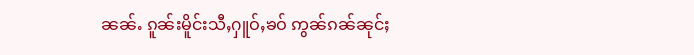ၼၼ်ႉ ၵူၼ်းမိူင်းသီႇႁူဝ်ႇၶဝ် ဢွၼ်ၵၼ်ၼုင်ႈ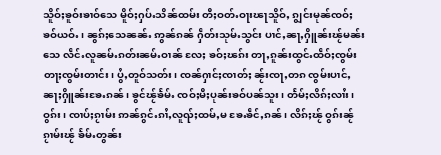သိူဝ်ႈၶူဝ်းၶၢဝ်သေ မိူဝ်ႈႁပ်ႉသိၼ်ထမ်း တီႈဝတ်ႉဝႃးၽႃသိူဝ်ႇ ၵျွင်းမုၼ်ၸဝ်ႈၶဝ်ယဝ်ႉ၊ ၼွၵ်ႈသေၼၼ်ႉ ဢွၼ်ၵၼ် ႁဵတ်းသုမ်ႉသွင်း ပၢင်ႇၼႃႇႁိူၼ်းၽႂ်မၼ်းသေ လဵင်ႉလူၼမ်ႉၵတ်းၼမ်ႉဝၢၼ် လႄႈ ၶဝ်ႈၽၵ်း တႃႇၵူၼ်းထွင်ႉထဵဝ်ႈၸွမ်းတႃႈၸွမ်းတၢင်း၊ ပွႆႇတူဝ်သတ်း၊ ၸၼ်ႁၢင်ႈၸၢတ်ႈ ၼႂ်းၸႃႇတၵ ၸွမ်းပၢင်ႇၼႃႈႁိူၼ်းၶႄႉၵၼ်၊ ၶွင်ၽႂ်ၶႅမ်ႉ ၸဝ်ႈမီႈပုၼ်းၶဝ်ပၼ်သူး၊ တႅမ်ႈလိၵ်ႈလၢႆး၊ ဝွၵ်း၊ ၸၢပ်ႈၵႂၢမ်း ဢၼ်ၵွင်ႉၵၢႆႇလူၺ်ႈထမ်ႇမ ၶႄႉၶဵင်ႇၵၼ်၊ လိၵ်ႈၽႂ် ဝွၵ်းၼႂ် ၵႂၢမ်းၽႂ် ၶႅမ်ႉတွၼ်း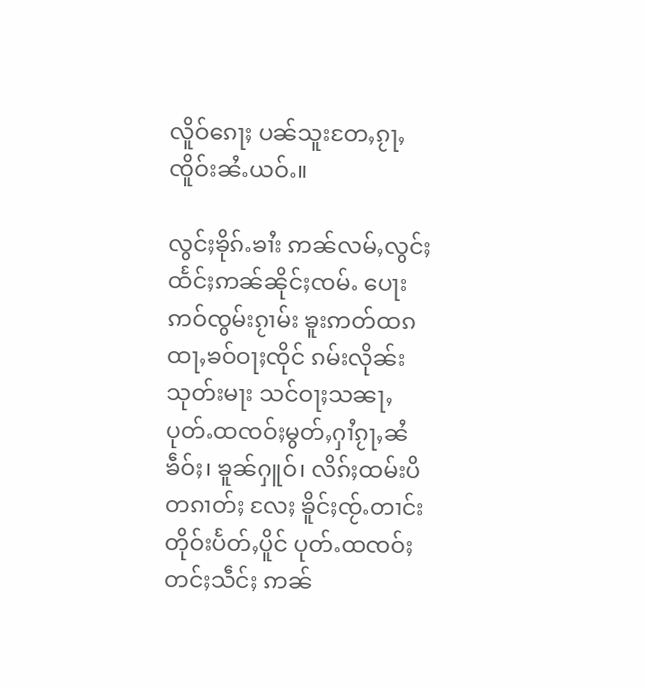လိူဝ်ၵေႃႈ ပၼ်သူးတႄႇၵႂႃႇၸိူဝ်းၼႆႉယဝ်ႉ။

လွင်ႈၶိုၵ်ႉၶၢႆး ဢၼ်လမ်ႇလွင်ႈထႅင်ႈဢၼ်ၼိုင်ႈၸမ်ႉ ပေႃးဢဝ်ၸွမ်းၵႂၢမ်း ၶူးဢတ်ထၵထႃႇၶဝ်ဝႃႈၸိုင် ၵမ်းလိုၼ်းသုတ်းမႃး သင်ဝႃႈသၼႃႇ ပုတ်ႉထၸဝ်ႈမွတ်ႇႁၢႆၵႂႃႇၼႆ ၶဵဝ်ႈ၊ ၶူၼ်ႁူဝ်၊ လိၵ်ႈထမ်းပိတၵၢတ်ႈ လႄႈ ၶိူင်ႈၸႂ်ႉတၢင်းတိုဝ်းပႅတ်ႇပိူင် ပုတ်ႉထၸဝ်ႈတင်ႈသဵင်ႈ ဢၼ်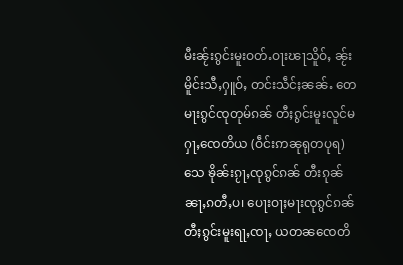မီးၼႂ်းၵွင်းမူးဝတ်ႉဝႃးၽႃသိူဝ်ႇ ၼႂ်းမိူင်းသီႇႁူဝ်ႇ တင်းသဵင်ႈၼၼ်ႉ တေမႃးၵွင်ၸုတုမ်ၵၼ် တီႈၵွင်းမူးလူင်မႁႃႇၸေတိယ (ဝဵင်းဢၼုရုတပုရ) သေ ၶိုၼ်းၵႂႃႇၸုၵွင်ၵၼ် တီးၵုၼ်ၼႃႇၵတီႇပ၊ ပေႃးဝႃႈမႃးၸုၵွင်ၵၼ် တီႈၵွင်းမူးရႃႇၸႃႇ ယတၼၸေတိ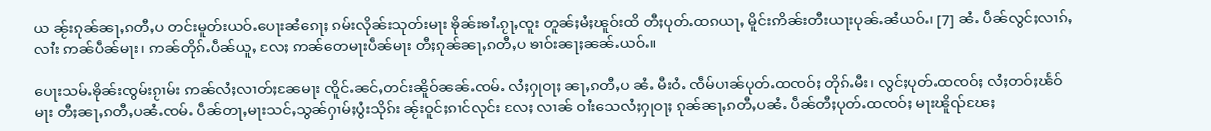ယ ၼႂ်းၵုၼ်ၼႃႇၵတီႇပ တင်းမူတ်းယဝ်ႉပေႃးၼႆၵေႃႈ ၵမ်းလိုၼ်းသုတ်းမႃး ၶိုၼ်းၶၢႆႉၵႂႃႇၸူး တူၼ်ႈမႆႈၽူဝ်းထိ တီႈပုတ်ႉထၵယႃႇ မိူင်းဢိၼ်းတီးယႃးပုၼ်ႉၼႆယဝ်ႉ၊ [7] ၼႆႉ ပဵၼ်လွင်ႈလၢၵ်ႇလၢႆး ဢၼ်ပဵၼ်မႃး၊ ဢၼ်တိုၵ်ႉပဵၼ်ယူႇ လႄႈ ဢၼ်တေမႃးပဵၼ်မႃး တီႈၵုၼ်ၼႃႇၵတီႇပ ၶၢဝ်းၼႃႈၼၼ်ႉယဝ်ႉ။

ပေႃးသမ်ႉၶိုၼ်းၸွမ်းၵႂၢမ်း ဢၼ်လႆႈလၢတ်ႈၼႄမႃး ၸိူင်ႉၼင်ႇတင်းၼိူဝ်ၼၼ်ႉၸမ်ႉ လႆႈႁုဝႃႈ ၼႃႇၵတီႇပ ၼႆႉ မီးဝႆႉ ၸဵမ်ပၢၼ်ပုတ်ႉထၸဝ်ႈ တိုၵ်ႉမီး၊ လွင်ႈပုတ်ႉထၸဝ်ႈ လႆႈတဝ်ႈၽႅဝ်မႃး တီႈၼႃႇၵတီႇပၼႆႉၸမ်ႉ ပဵၼ်တႃႇမႃးသင်ႇသွၼ်ႁၢမ်ႈပွႆးသိုၵ်း ၼႂ်းဝူင်ႈၵၢင်လုင်း လႄႈ လၢၼ် ဝၢႆးသေလႆႈႁုဝႃႈ ၵုၼ်ၼႃႇၵတီႇပၼႆႉ ပဵၼ်တီႈပုတ်ႉထၸဝ်ႈ မႃးၽိူၺ်ၽႄႈ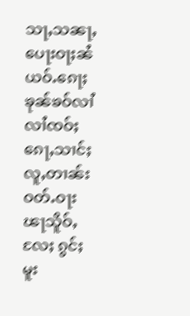သႃႇသၼႃႇ ပေႃးဝႃႈၼႆယဝ်ႉၵေႃႈ ၶုၼ်ၶဝ်လၢႆလၢႆၸဝ်ႈ ၵေႃႇသၢင်ႈလူႇတၢၼ်းဝတ်ႉဝႃးၽႃသိူဝ်ႇ လႄႈ ၵွင်ႈမူး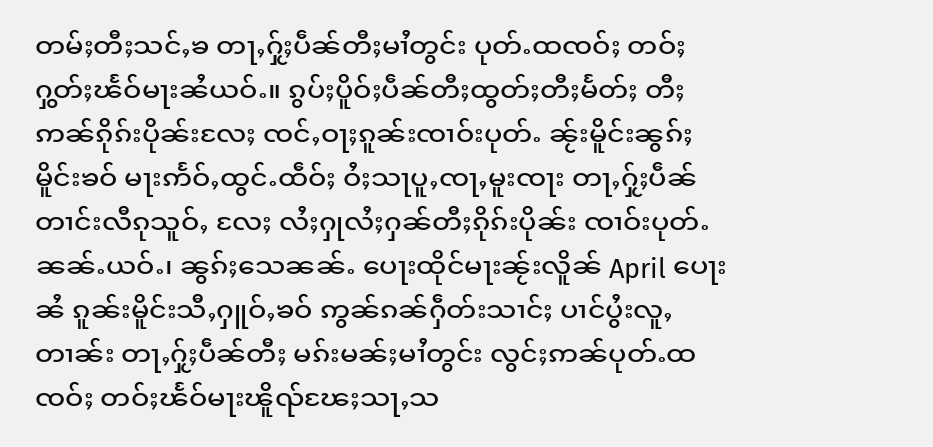တမ်ႈတီႈသင်ႇၶ တႃႇႁႂ်ႈပဵၼ်တီႈမၢႆတွင်း ပုတ်ႉထၸဝ်ႈ တဝ်ႈႁွတ်ႈၽႅဝ်မႃးၼႆယဝ်ႉ။ ၵွပ်ႈပိူဝ်ႈပဵၼ်တီႈထွတ်ႈတီႈမႅတ်ႈ တီႈဢၼ်ၵိုၵ်းပိုၼ်းလႄႈ ၸင်ႇဝႃႈၵူၼ်းၸၢဝ်းပုတ်ႉ ၼႂ်းမိူင်းၼွၵ်ႈမိူင်းၶဝ် မႃးဢႅဝ်ႇထွင်ႉထဵဝ်ႈ ဝႆႈသႃပူႇၸႃႇမူးၸႃး တႃႇႁႂ်ႈပဵၼ်တၢင်းလီၵုသူဝ်ႇ လႄႈ လႆႈႁုလႆႈႁၼ်တီႈၵိုၵ်းပိုၼ်း ၸၢဝ်းပုတ်ႉၼၼ်ႉယဝ်ႉ၊ ၼွၵ်ႈသေၼၼ်ႉ ပေႃးထိုင်မႃးၼႂ်းလိူၼ် April ပေႃးၼႆ ၵူၼ်းမိူင်းသီႇႁူဝ်ႇၶဝ် ဢွၼ်ၵၼ်ႁဵတ်းသၢင်ႈ ပၢင်ပွႆးလူႇတၢၼ်း တႃႇႁႂ်ႈပဵၼ်တီႈ မၵ်းမၼ်ႈမၢႆတွင်း လွင်ႈဢၼ်ပုတ်ႉထၸဝ်ႈ တဝ်ႈၽႅဝ်မႃးၽိူၺ်ၽႄႈသႃႇသ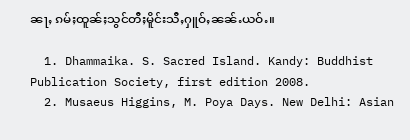ၼႃႇ ၵမ်ႈထူၼ်ႈသွင်တီႈမိူင်းသီႇႁူဝ်ႇၼၼ်ႉယဝ်ႉ။

  1. Dhammaika. S. Sacred Island. Kandy: Buddhist Publication Society, first edition 2008.
  2. Musaeus Higgins, M. Poya Days. New Delhi: Asian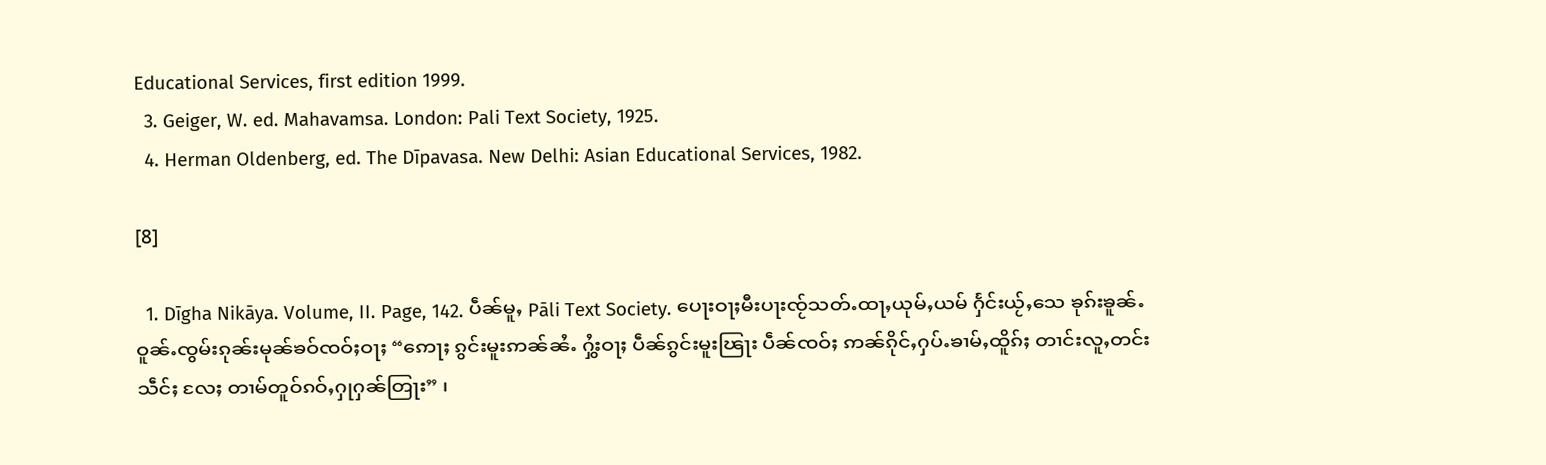Educational Services, first edition 1999.
  3. Geiger, W. ed. Mahavamsa. London: Pali Text Society, 1925.
  4. Herman Oldenberg, ed. The Dīpavasa. New Delhi: Asian Educational Services, 1982.

[8]

  1. Dīgha Nikāya. Volume, II. Page, 142. ပဵၼ်မူႇ Pāli Text Society. ပေႃးဝႃႈမီးပႃးၸႂ်သတ်ႉထႃႇယုမ်ႇယမ် ႁႅင်းယႂ်ႇသေ ၶုၵ်းၶူၼ်ႉဝူၼ်ႉၸွမ်းၵုၼ်းမုၼ်ၶဝ်ၸဝ်ႈဝႃႈ “ဢေႃႈ ၵွင်းမူးဢၼ်ၼႆႉ ႁွႆးဝႃႈ ပဵၼ်ၵွင်းမူးၽြႃး ပဵၼ်ၸဝ်ႈ ဢၼ်ၵိုင်ႇႁပ်ႉၶၢမ်ႇထိူၵ်ႈ တၢင်းလူႇတင်းသဵင်ႈ လႄႈ တၢမ်တူဝ်ၵဝ်ႇႁုႁၼ်တြႃး” ၊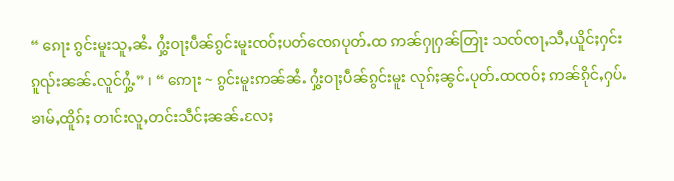“ ၵေႃး ၵွင်းမူးသူႇၼႆႉ ႁွႆးဝႃႈပဵၼ်ၵွင်းမူးၸဝ်ႈပတ်ၸေၵပုတ်ႉထ ဢၼ်ႁုႁၼ်တြႃး သၸ်ၸႃႇသီႇယိူင်ႈႁင်းၵူၺ်းၼၼ်ႉလူင်ႁွႆႉ” ၊ “ ဢေႃး ~ ၵွင်းမူးဢၼ်ၼႆႉ ႁွႆးဝႃႈပဵၼ်ၵွင်းမူး လုၵ်ႈၼွင်ႉပုတ်ႉထၸဝ်ႈ ဢၼ်ၵိုင်ႇႁပ်ႉၶၢမ်ႇထိူၵ်ႈ တၢင်းလူႇတင်းသဵင်ႈၼၼ်ႉလႄႈ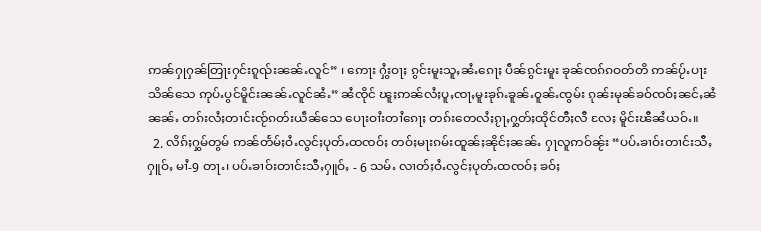ဢၼ်ႁုႁၼ်တြႃးႁင်းၵူၺ်းၼၼ်ႉလူင်” ၊ ဢေႃး ႁွႆးဝႃႈ ၵွင်းမူးသူႇၼႆႉၵေႃႈ ပဵၼ်ၵွင်းမူး ၶုၼ်ၸၵ်ၵဝတ်တိ ဢၼ်ပႂ်ႉပႃးသိၼ်သေ ဢုပ်ႉပွင်မိူင်းၼၼ်ႉလူင်ၼႆႉ” ၼႆၸိုင် ၽူႈဢၼ်လႆႈပူႇၸႃႇမူးၶုၵ်ႉၶူၼ်ႉဝူၼ်ႉၸွမ်း ၵုၼ်းမုၼ်ၶဝ်ၸဝ်ႈၼင်ႇၼႆၼၼ်ႉ တၵ်းလႆႈတၢင်းၸႂ်ၵတ်းယဵၼ်သေ ပေႃးဝၢႆးတၢႆၵေႃႈ တၵ်းတေလႆႈၵႂႃႇႁွတ်ႈထိုင်တီႈလီ လႄႈ မိူင်းၽီၼႆယဝ်ႉ။
  2. လိၵ်ႈႁွမ်တွမ် ဢၼ်တႅမ်ႈဝႆႉလွင်ႈပုတ်ႉထၸဝ်ႈ တဝ်ႈမႃးၵမ်းထူၼ်ႈၼိုင်ႈၼၼ်ႉ ႁႃလူဢဝ်ၼႂ်း “ပပ်ႉၶၢဝ်းတၢင်းသီႇႁူဝ်ႇ မၢႆ-9 တႃႉ၊ ပပ်ႉၶၢဝ်းတၢင်းသီႇႁူဝ်ႇ - 6 သမ်ႉ လၢတ်ႈဝႆႉလွင်ႈပုတ်ႉထၸဝ်ႈ ၶဝ်ႈ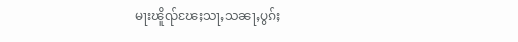မႃးၽိူၺ်ၽႄႈသႃႇသၼႃႇပွၵ်ႈ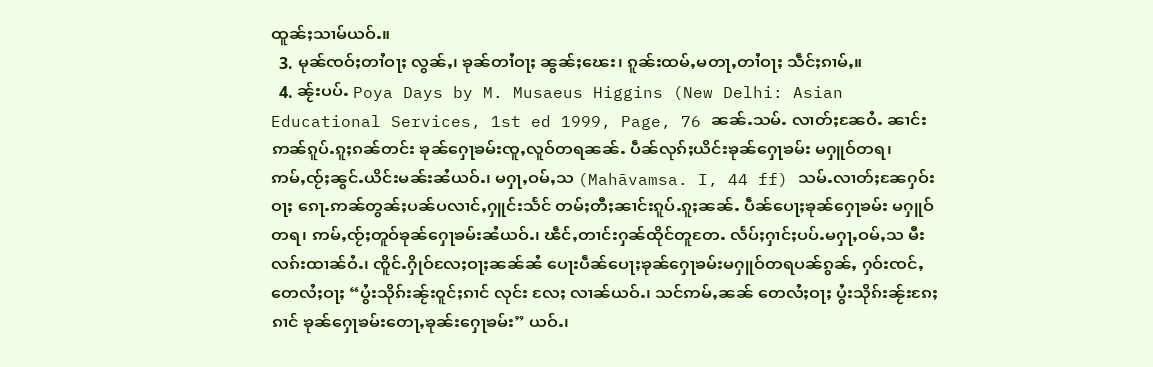ထူၼ်ႈသၢမ်ယဝ်ႉ။
  3. မုၼ်ၸဝ်ႈတၢႆဝႃႈ လွၼ်ႇ၊ ၶုၼ်တၢႆဝႃႈ ၼွၼ်ႈၽေး၊ ၵူၼ်းထမ်ႇမတႃႇတၢႆဝႃႈ သဵင်ႈၵၢမ်ႇ။
  4. ၼႂ်းပပ်ႉ Poya Days by M. Musaeus Higgins (New Delhi: Asian Educational Services, 1st ed 1999, Page, 76 ၼၼ်ႉသမ်ႉ လၢတ်ႈၼႄဝႆႉ ၼၢင်းဢၼ်ၵူပ်ႉၵူႈၵၼ်တင်း ၶုၼ်ႁေႃၶမ်းၸူႇလူဝ်တရၼၼ်ႉ ပဵၼ်လုၵ်ႈယိင်းၶုၼ်ႁေႃၶမ်း မႁူဝ်တရ၊ ဢမ်ႇၸႂ်ႈၼွင်ႉယိင်းမၼ်းၼႆယဝ်ႉ၊ မႁႃႇဝမ်ႇသ (Mahāvamsa. I, 44 ff) သမ်ႉလၢတ်ႈၼႄႁဝ်းဝႃႈ ၵေႃႉဢၼ်တွၼ်ႈပၼ်ပလၢင်ႇႁူင်းသႅင် တမ်ႈတီႈၼၢင်းၵူပ်ႉၵူႈၼၼ်ႉ ပဵၼ်ပေႃႈၶုၼ်ႁေႃၶမ်း မႁူဝ်တရ၊ ဢမ်ႇၸႂ်ႈတူဝ်ၶုၼ်ႁေႃၶမ်းၼႆယဝ်ႉ၊ ၽဵင်ႇတၢင်းႁၼ်ထိုင်တူတႄႉ လႅပ်ႈႁၢင်ႈပပ်ႉမႁႃႇဝမ်ႇသ မီးလၵ်းထၢၼ်ဝႆႉ၊ ၸိူင်ႉႁိုဝ်လႄႈဝႃႈၼၼ်ၼႆ ပေႃးပဵၼ်ပေႃႈၶုၼ်ႁေႃၶမ်းမႁူဝ်တရပၼ်ၵွၼ်ႇ ႁဝ်းၸင်ႇတေလႆႈဝႃႈ “ပွႆးသိုၵ်းၼႂ်းဝူင်ႈၵၢင် လုင်း လႄႈ လၢၼ်ယဝ်ႉ၊ သင်ဢမ်ႇၼၼ် တေလႆႈဝႃႈ ပွႆးသိုၵ်းၼႂ်းၵႄႈၵၢင် ၶုၼ်ႁေႃၶမ်းတေႃႇၶုၼ်းႁေႃၶမ်း” ယဝ်ႉ၊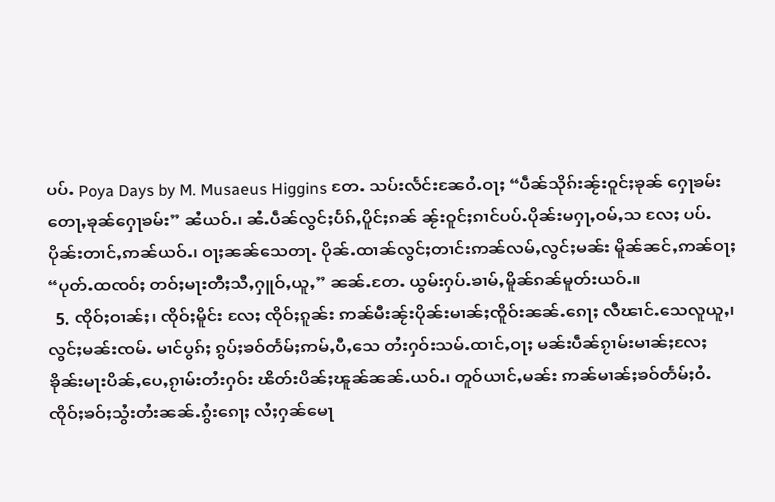ပပ်ႉ Poya Days by M. Musaeus Higgins တႄႉ သပ်းလႅင်းၼႄဝႆႉဝႃႈ “ပဵၼ်သိုၵ်းၼႂ်းဝူင်ႈၶုၼ် ႁေႃၶမ်းတေႃႇၶုၼ်ႁေႃၶမ်း” ၼႆယဝ်ႉ၊ ၼႆႉပဵၼ်လွင်ႈပႅၵ်ႇပိူင်ႈၵၼ် ၼႂ်းဝူင်ႈၵၢင်ပပ်ႉပိုၼ်းမႁႃႇဝမ်ႇသ လႄႈ ပပ်ႉပိုၼ်းတၢင်ႇဢၼ်ယဝ်ႉ၊ ဝႃႈၼၼ်သေတႃႉ ပိုၼ်ႉထၢၼ်လွင်ႈတၢင်းဢၼ်လမ်ႇလွင်ႈမၼ်း မိူၼ်ၼင်ႇဢၼ်ဝႃႈ “ပုတ်ႉထၸဝ်ႈ တဝ်ႈမႃးတီႈသီႇႁူဝ်ႇယူႇ” ၼၼ်ႉတႄႉ ယွမ်းႁပ်ႉၶၢမ်ႇမိူၼ်ၵၼ်မူတ်းယဝ်ႉ။
  5. ၸိုဝ်ႈဝၢၼ်ႈ၊ ၸိုဝ်ႈမိူင်း လႄႈ ၸိုဝ်ႈၵူၼ်း ဢၼ်မီးၼႂ်းပိုၼ်းမၢၼ်ႈၸိူဝ်းၼၼ်ႉၵေႃႈ လီၽၢင်ႉသေလူယူႇ၊ လွင်ႈမၼ်းၸမ်ႉ မၢင်ပွၵ်ႈ ၵွပ်ႈၶဝ်တႅမ်ႈဢမ်ႇပီႇသေ တႆးႁဝ်းသမ်ႉထၢင်ႇဝႃႈ မၼ်းပဵၼ်ၵႂၢမ်းမၢၼ်ႈလႄႈ ၶိုၼ်းမႃးပိၼ်ႇပေႇၵႂၢမ်းတႆးႁဝ်း ၽိတ်းပိၼ်ႈၽူၼ်ၼၼ်ႉယဝ်ႉ၊ တူဝ်ယၢင်ႇမၼ်း ဢၼ်မၢၼ်ႈၶဝ်တႅမ်ႈဝႆႉ ၸိုဝ်ႈၶဝ်ႈသွႆးတႆးၼၼ်ႉၵွႆးၵေႃႈ လႆႈႁၼ်မေႃ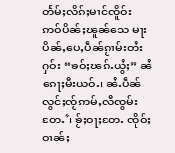တႅမ်ႈလိၵ်ႈမၢင်ၸိူဝ်း ဢဝ်ပိၼ်ႈၽူၼ်သေ မႃးပိၼ်ႇပေႇပဵၼ်ၵႂၢမ်းတႆးႁဝ်း “ၶဝ်ႈၽၵ်ႉယွႆႈ” ၼႆၵေႃႈမီးယဝ်ႉ၊ ၼႆႉပဵၼ်လွင်ႈၸႂ်ဢမ်ႇလီၸွမ်းတႄႉꧦ၊ ၶႂ်ႈဝႃႈတႄႉ ၸိုဝ်ႈဝၢၼ်ႈ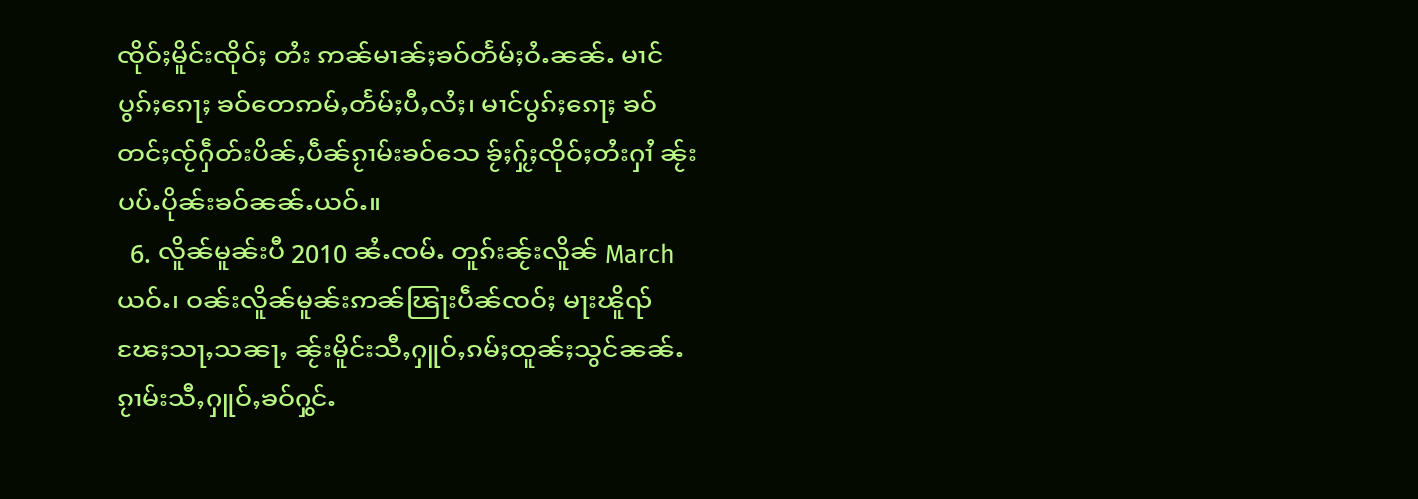ၸိုဝ်ႈမိူင်းၸိုဝ်ႈ တႆး ဢၼ်မၢၼ်ႈၶဝ်တႅမ်ႈဝႆႉၼၼ်ႉ မၢင်ပွၵ်ႈၵေႃႈ ၶဝ်တေဢမ်ႇတႅမ်ႈပီႇလႆႈ၊ မၢင်ပွၵ်ႈၵေႃႈ ၶဝ်တင်ႈၸႂ်ႁဵတ်းပိၼ်ႇပဵၼ်ၵႂၢမ်းၶဝ်သေ ၶႂ်ႈႁႂ်ႈၸိုဝ်ႈတႆးႁၢႆ ၼႂ်းပပ်ႉပိုၼ်းၶဝ်ၼၼ်ႉယဝ်ႉ။
  6. လိူၼ်မူၼ်းပီ 2010 ၼႆႉၸမ်ႉ တူၵ်းၼႂ်းလိူၼ် March ယဝ်ႉ၊ ဝၼ်းလိူၼ်မူၼ်းဢၼ်ၽြႃးပဵၼ်ၸဝ်ႈ မႃးၽိူၺ်ၽႄႈသႃႇသၼႃႇ ၼႂ်းမိူင်းသီႇႁူဝ်ႇၵမ်ႈထူၼ်ႈသွင်ၼၼ်ႉ ၵႂၢမ်းသီႇႁူဝ်ႇၶဝ်ႁွင်ႉ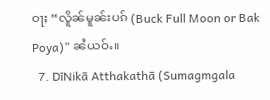ဝႃႈ “လိူၼ်မူၼ်းပၵ် (Buck Full Moon or Bak Poya)” ၼႆယဝ်ႉ။
  7. DīNikā Atthakathā (Sumagmgala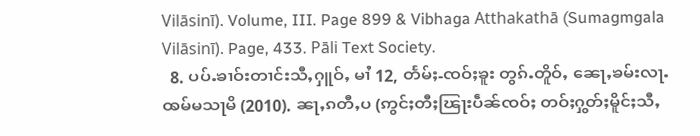Vilāsinī). Volume, III. Page 899 & Vibhaga Atthakathā (Sumagmgala Vilāsinī). Page, 433. Pāli Text Society.
  8. ပပ်ႉၶၢဝ်းတၢင်းသီႇႁူဝ်ႇ မၢႆ 12, တႅမ်ႈ-ၸဝ်ႈၶူး တွၵ်ႉတိူဝ်ႇ ၼေႃႇၶမ်းလႃႉ ꩪမ်မသႃမိ (2010). ၼႃႇၵတီႇပ (ဢွင်ႈတီႈၽြႃးပဵၼ်ၸဝ်ႈ တဝ်ႈႁွတ်ႈမိူင်ႈသီႇ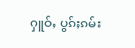ႁူဝ်ႇ ပွၵ်ႈၵမ်း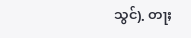သွင်). တႃႈ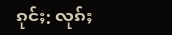ၵုင်ႈ: လုၵ်ႈ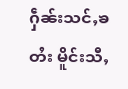ႁဵၼ်းသင်ႇၶတႆး မိူင်းသီႇ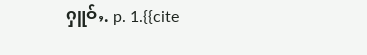ႁူဝ်ႇ. p. 1.{{cite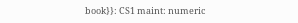book}}: CS1 maint: numeric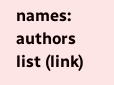names: authors list (link)